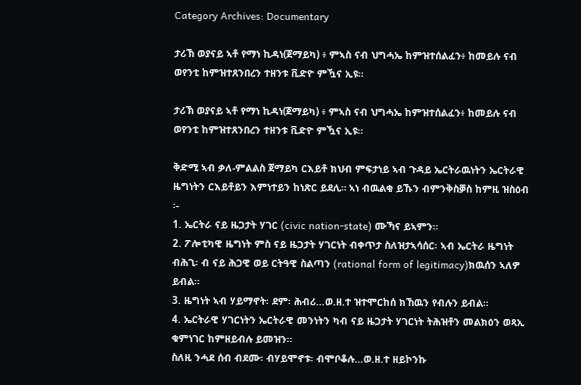Category Archives: Documentary

ታሪኽ ወያናይ ኣቶ የማነ ኪዳነ(ጀማይካ) ፥ ምኣስ ናብ ህግሓኤ ከምዝተሰልፈን፥ ከመይሉ ናብ ወየንቲ ከምዝተጸንበረን ተዘንቱ ቪድዮ ምዃና ኢዩ።

ታሪኽ ወያናይ ኣቶ የማነ ኪዳነ(ጀማይካ) ፥ ምኣስ ናብ ህግሓኤ ከምዝተሰልፈን፥ ከመይሉ ናብ ወየንቲ ከምዝተጸንበረን ተዘንቱ ቪድዮ ምዃና ኢዩ።

ቅድሚ ኣብ ቃለ-ምልልስ ጀማይካ ርእይቶ ክህብ ምፍታነይ ኣብ ጉዳይ ኤርትራዉነትን ኤርትራዊ ዜግነትን ርእይቶይን እምነተይን ከነጽር ይደሊ። ኣነ ብዉልቂ ይኹን ብምንቅስቓስ ከምዚ ዝስዕብ ፡-
1. ኤርትራ ናይ ዜጋታት ሃገር (civic nation-state) ሙኻና ይኣምን።
2. ፖሎቲካዊ ዜግነት ምስ ናይ ዜጋታት ሃገርነት ብቀጥታ ስለዝታኣሳሰር፡ ኣብ ኤርትራ ዜግነት ብሕጊ፡ ብ ናይ ሕጋዊ ወይ ርትዓዊ ስልጣን (rational form of legitimacy)ክዉሰን ኣለዎ ይብል።
3. ዜግነት ኣብ ሃይማኖት፡ ደም፡ ሕብሪ…ወ.ዘ.ተ ዝተሞርከሰ ክኸዉን የብሉን ይብል።
4. ኤርትራዊ ሃገርነትን ኤርትራዊ መንነትን ካብ ናይ ዜጋታት ሃገርነት ትሕዝቶን መልክዕን ወጻኢ ቁምነገር ከምዘይብሉ ይመዝን።
ስለዚ ንሓደ ሰብ ብደሙ፡ ብሃይሞኖቱ፡ ብሞቦቆሉ…ወ.ዘ.ተ ዘይኮንኩ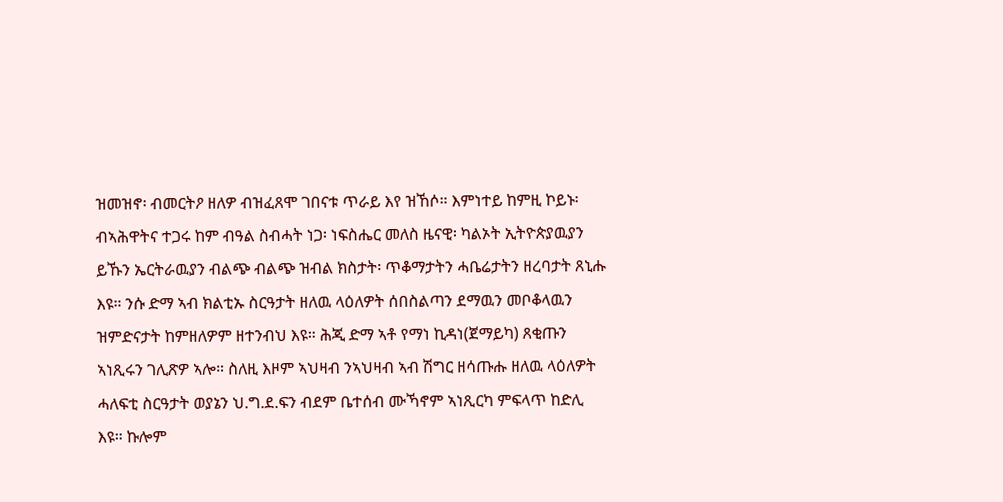ዝመዝኖ፡ ብመርትዖ ዘለዎ ብዝፈጸሞ ገበናቱ ጥራይ እየ ዝኸሶ። እምነተይ ከምዚ ኮይኑ፡ ብኣሕዋትና ተጋሩ ከም ብዓል ስብሓት ነጋ፡ ነፍስሔር መለስ ዜናዊ፡ ካልኦት ኢትዮጵያዉያን ይኹን ኤርትራዉያን ብልጭ ብልጭ ዝብል ክስታት፡ ጥቆማታትን ሓቤሬታትን ዘረባታት ጸኒሑ እዩ። ንሱ ድማ ኣብ ክልቲኡ ስርዓታት ዘለዉ ላዕለዎት ሰበስልጣን ደማዉን መቦቆላዉን ዝምድናታት ከምዘለዎም ዘተንብህ እዩ። ሕጂ ድማ ኣቶ የማነ ኪዳነ(ጀማይካ) ጸቂጡን ኣነጺሩን ገሊጽዎ ኣሎ። ስለዚ እዞም ኣህዛብ ንኣህዛብ ኣብ ሽግር ዘሳጡሑ ዘለዉ ላዕለዎት ሓለፍቲ ስርዓታት ወያኔን ህ.ግ.ደ.ፍን ብደም ቤተሰብ ሙኻኖም ኣነጺርካ ምፍላጥ ከድሊ እዩ። ኩሎም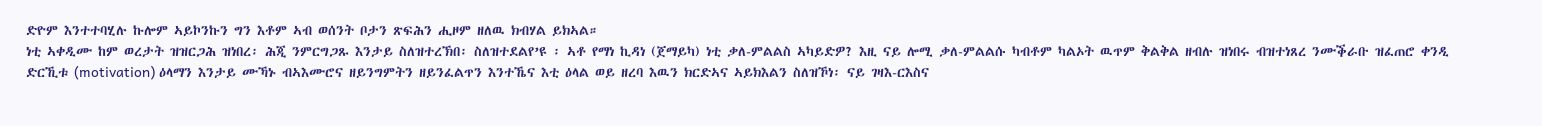ድዮም እንተተባሂሉ ኩሎም ኣይኮንኩን ግን እቶም ኣብ ወሰንት ቦታን ጽፍሕን ሒዞም ዘለዉ ክብሃል ይክኣል።
ነቲ ኣቀዲሙ ከም ወረታት ዝዝርጋሕ ዝነበረ፡ ሕጂ ንምርግጋጹ እንታይ ስለዝተረኽበ፡ ስለዝተደልየ’ዩ ፡ ኣቶ የማነ ኪዳነ (ጀማይካ) ነቲ ቃለ-ምልልስ ኣካይድዎ? እዚ ናይ ሎሚ ቃለ-ምልልሱ ካብቶም ካልኦት ዉጥም ቅልቅል ዘብሉ ዝነበሩ ብዝተነጸረ ንሙቕራቡ ዝፈጠሮ ቀንዲ ድርኺቱ (motivation) ዕላማን እንታይ ሙኻኑ ብኣእሙሮና ዘይንግምትን ዘይንፈልጥን እንተኼና እቲ ዕላል ወይ ዘረባ እዉን ክርድኣና ኣይክእልን ስለዝኾነ፡ ናይ ገዛእ-ርእስና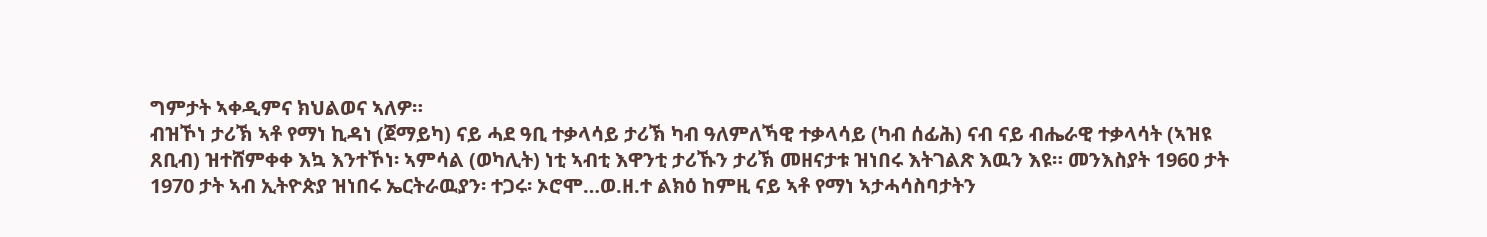ግምታት ኣቀዲምና ክህልወና ኣለዎ።
ብዝኾነ ታሪኽ ኣቶ የማነ ኪዳነ (ጀማይካ) ናይ ሓደ ዓቢ ተቃላሳይ ታሪኽ ካብ ዓለምለኻዊ ተቃላሳይ (ካብ ሰፊሕ) ናብ ናይ ብሔራዊ ተቃላሳት (ኣዝዩ ጸቢብ) ዝተሸምቀቀ እኳ እንተኾነ፡ ኣምሳል (ወካሊት) ነቲ ኣብቲ እዋንቲ ታሪኹን ታሪኽ መዘናታቱ ዝነበሩ እትገልጽ እዉን እዩ። መንእስያት 1960 ታት 1970 ታት ኣብ ኢትዮጵያ ዝነበሩ ኤርትራዉያን፡ ተጋሩ፡ ኦሮሞ…ወ.ዘ.ተ ልክዕ ከምዚ ናይ ኣቶ የማነ ኣታሓሳስባታትን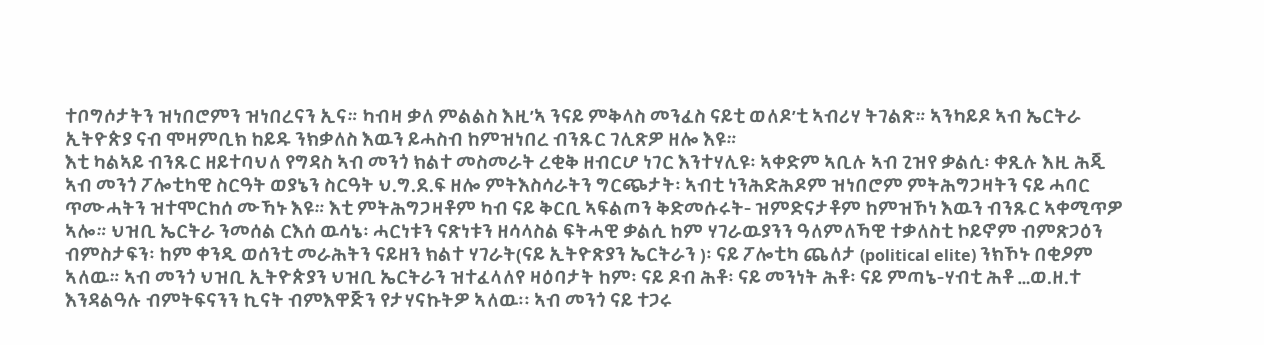ተቦግሶታትን ዝነበሮምን ዝነበረናን ኢና። ካብዛ ቃለ ምልልስ እዚ’ኣ ንናይ ምቅላስ መንፈስ ናይቲ ወለዶ’ቲ ኣብሪሃ ትገልጽ። ኣንካይዶ ኣብ ኤርትራ ኢትዮጵያ ናብ ሞዛምቢክ ከይዱ ንክቃለስ እዉን ይሓስብ ከምዝነበረ ብንጹር ገሊጽዎ ዘሎ እዩ።
እቲ ካልኣይ ብንጹር ዘይተባህለ የግዳስ ኣብ መንጎ ክልተ መስመራት ረቂቅ ዘብርሆ ነገር እንተሃሊዩ፡ ኣቀድም ኣቢሉ ኣብ ጊዝየ ቃልሲ፡ ቀጺሉ እዚ ሕጂ ኣብ መንጎ ፖሎቲካዊ ስርዓት ወያኔን ስርዓት ህ.ግ.ደ.ፍ ዘሎ ምትእስሳራትን ግርጭታት፡ ኣብቲ ነንሕድሕዶም ዝነበሮም ምትሕግጋዛትን ናይ ሓባር ጥሙሓትን ዝተሞርከሰ ሙኻኑ እዩ። እቲ ምትሕግጋዛቶም ካብ ናይ ቅርቢ ኣፍልጦን ቅድመሱሩት- ዝምድናታቶም ከምዝኾነ እዉን ብንጹር ኣቀሚጥዎ ኣሎ። ህዝቢ ኤርትራ ንመሰል ርእሰ ዉሳኔ፡ ሓርነቱን ናጽነቱን ዘሳላስል ፍትሓዊ ቃልሲ ከም ሃገራዉያንን ዓለምለኻዊ ተቃለስቲ ኮይኖም ብምጽጋዕን ብምስታፍን፡ ከም ቀንዲ ወሰንቲ መራሕትን ናይዘን ክልተ ሃገራት(ናይ ኢትዮጽያን ኤርትራን )፡ ናይ ፖሎቲካ ጨለታ (political elite) ንክኾኑ በቂዖም ኣለዉ። ኣብ መንጎ ህዝቢ ኢትዮጵያን ህዝቢ ኤርትራን ዝተፈላለየ ዛዕባታት ከም፡ ናይ ዶብ ሕቶ፡ ናይ መንነት ሕቶ፡ ናይ ምጣኔ-ሃብቲ ሕቶ …ወ.ዘ.ተ እንዳልዓሉ ብምትፍናንን ኪናት ብምእዋጅን የታሃናኩትዎ ኣለዉ፡፡ ኣብ መንጎ ናይ ተጋሩ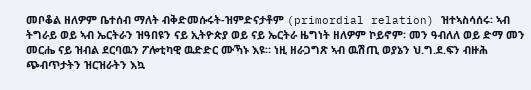መቦቆል ዘለዎም ቤተሰብ ማለት ብቅድመሱሩት-ዝምድናታቶም (primordial relation) ዝተኣስሳሰሩ፡ ኣብ ትግራይ ወይ ኣብ ኤርትራን ዝዓበዩን ናይ ኢትዮጵያ ወይ ናይ ኤርትራ ዜግነት ዘለዎም ኮይኖም፡ መን ዓብለለ ወይ ድማ መን መርሔ ናይ ዝብል ደርባዉን ፖሎቲካዊ ዉድድር ሙኻኑ እዩ። ነዚ ዘራጋግጽ ኣብ ዉሽጢ ወያኔን ህ.ግ.ደ.ፍን ብዙሕ ጭብጥታትን ዝርዝራትን እኳ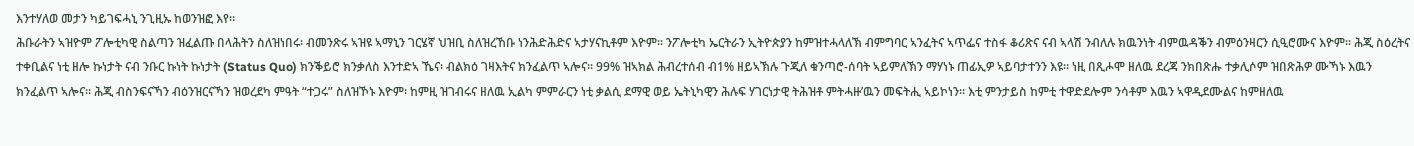እንተሃለወ መታን ካይገፍሓኒ ንጊዚኡ ከወንዝፎ እየ።
ሕቡራትን ኣዝዮም ፖሎቲካዊ ስልጣን ዝፈልጡ በላሕትን ስለዝነበሩ፡ ብመንጽሩ ኣዝዩ ኣማኒን ገርሄኛ ህዝቢ ስለዝረኸቡ ነንሕድሕድና ኣታሃናኪቶም እዮም። ንፖሎቲካ ኤርትራን ኢትዮጵያን ከምዝተሓላለኽ ብምግባር ኣንፈትና ኣጥፌና ተስፋ ቆሪጽና ናብ ኣላሽ ንብለሉ ክዉንነት ብምዉዳቕን ብምዕንዛርን ሲዒሮሙና እዮም። ሕጂ ስዕረትና ተቀቢልና ነቲ ዘሎ ኩነታት ናብ ንቡር ኩነት ኩነታት (Status Quo) ክንቕይሮ ክንቃለስ እንተድኣ ኼና፡ ብልክዕ ገዛእትና ክንፈልጥ ኣሎና። 99% ዝኣክል ሕብረተሰብ ብ1% ዘይኣኽሉ ጉጂለ ቁንጣሮ-ሰባት ኣይምለኽን ማሃነኑ ጠፊኢዎ ኣይባታተንን እዩ። ነዚ በጺሖሞ ዘለዉ ደረጃ ንክበጽሑ ተቃሊሶም ዝበጽሕዎ ሙኻኑ እዉን ክንፈልጥ ኣሎና። ሕጂ ብስንፍናኻን ብዕንዝርናኻን ዝወረደካ ምዓት “ተጋሩ” ስለዝኾኑ እዮም፡ ከምዚ ዝገብሩና ዘለዉ ኢልካ ምምራርን ነቲ ቃልሲ ደማዊ ወይ ኤትኒካዊን ሕሉፍ ሃገርነታዊ ትሕዝቶ ምትሓዙ’ዉን መፍትሒ ኣይኮነን። እቲ ምንታይስ ከምቲ ተዋድደሎም ንሳቶም እዉን ኣዋዲደሙልና ከምዘለዉ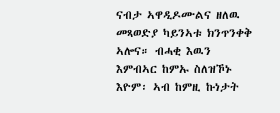ናብታ ኣዋዲዶሙልና ዘለዉ መጻወድያ ካይንኣቱ ክንጥንቀቅ ኣሎና። ብሓቂ እዉን እምብኣር ከምኡ ስለዝኾኑ እዮም፡ ኣብ ከምዚ ኩነታት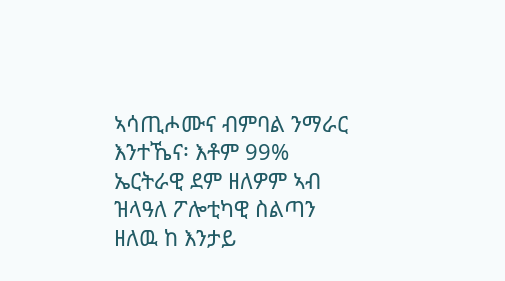ኣሳጢሖሙና ብምባል ንማራር እንተኼና፡ እቶም 99% ኤርትራዊ ደም ዘለዎም ኣብ ዝላዓለ ፖሎቲካዊ ስልጣን ዘለዉ ከ እንታይ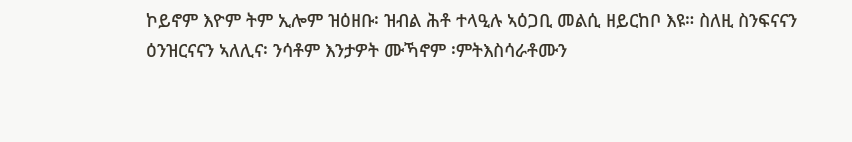ኮይኖም እዮም ትም ኢሎም ዝዕዘቡ፡ ዝብል ሕቶ ተላዒሉ ኣዕጋቢ መልሲ ዘይርከቦ እዩ። ስለዚ ስንፍናናን ዕንዝርናናን ኣለሊና፡ ንሳቶም እንታዎት ሙኻኖም ፡ምትእስሳራቶሙን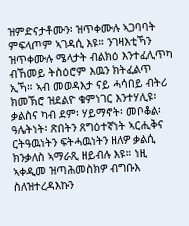ዝምድናታቶሙን፡ ዝጥቀሙሉ ኣጋባባት ምፍላጦም ኣገዳሲ እዩ። ንገዛእቲኻን ዝጥቀሙሉ ሜላታት ብልክዕ እንተፈሊጥካ ብኸመይ ትስዕሮም እዉን ክትፈልጥ ኢኻ። ኣብ መወዳእታ ናይ ሓሳበይ ብትሪ ክመኽሮ ዝደልዮ ቁምነገር እንተሃሊዩ፡ ቃልስና ካብ ደም፡ ሃይማኖት፡ መቦቆል፡ ዓሌትነት፡ ጽበትን ጸግዕተኛነት ኣርሒቅና ርትዓዉነትን ፍትሓዉነትን ዘለዎ ቃልሲ ክንቃለስ ኣማራጺ ዘይብሉ እዩ። ነዚ ኣቀዲመ ዝጣሕመስክዎ ብግቡእ ስለዝተረዳእኩን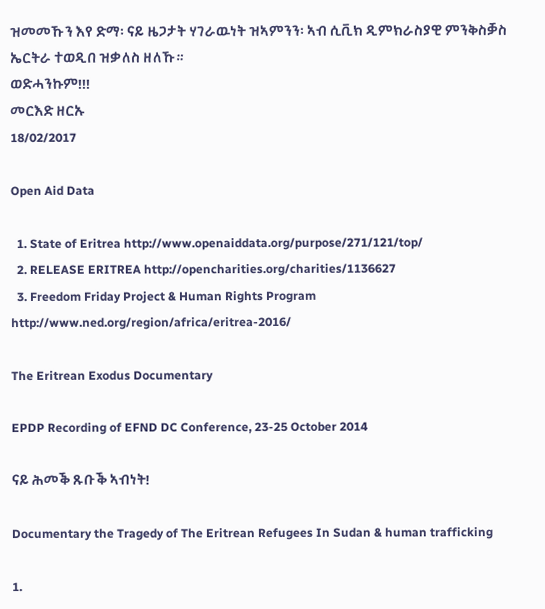ዝመመኹን እየ ድማ፡ ናይ ዜጋታት ሃገራዉነት ዝኣምንን፡ ኣብ ሲቪክ ዲምክራስያዊ ምንቅስቓስ ኤርትራ ተወዲበ ዝቃለስ ዘለኹ።
ወድሓንኩም!!!
መርእድ ዘርኡ
18/02/2017

Open Aid Data

  1. State of Eritrea http://www.openaiddata.org/purpose/271/121/top/
  2. RELEASE ERITREA http://opencharities.org/charities/1136627
  3. Freedom Friday Project & Human Rights Program http://www.ned.org/region/africa/eritrea-2016/

The Eritrean Exodus Documentary

EPDP Recording of EFND DC Conference, 23-25 October 2014

ናይ ሕመቕ ጹቡቕ ኣብነት!

Documentary the Tragedy of The Eritrean Refugees In Sudan & human trafficking

1.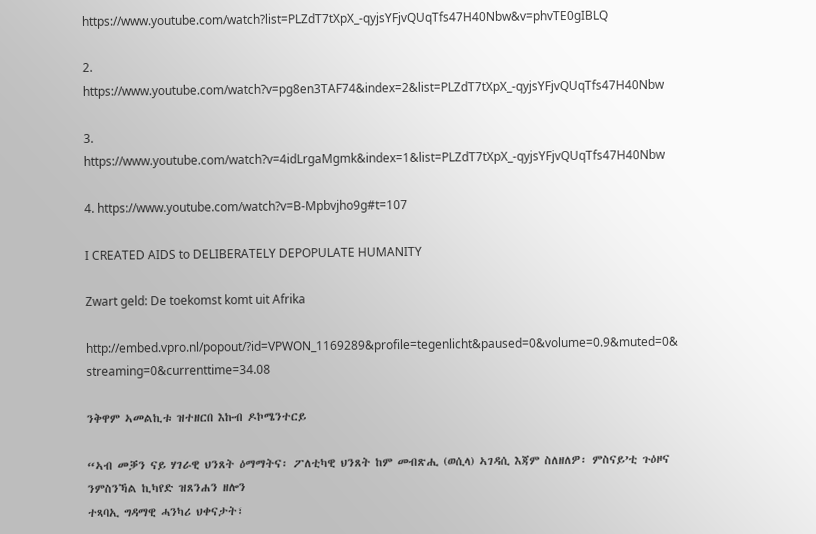https://www.youtube.com/watch?list=PLZdT7tXpX_-qyjsYFjvQUqTfs47H40Nbw&v=phvTE0gIBLQ

2. https://www.youtube.com/watch?v=pg8en3TAF74&index=2&list=PLZdT7tXpX_-qyjsYFjvQUqTfs47H40Nbw

3. https://www.youtube.com/watch?v=4idLrgaMgmk&index=1&list=PLZdT7tXpX_-qyjsYFjvQUqTfs47H40Nbw

4. https://www.youtube.com/watch?v=B-Mpbvjho9g#t=107

I CREATED AIDS to DELIBERATELY DEPOPULATE HUMANITY

Zwart geld: De toekomst komt uit Afrika

http://embed.vpro.nl/popout/?id=VPWON_1169289&profile=tegenlicht&paused=0&volume=0.9&muted=0&
streaming=0&currenttime=34.08

ንቅዋም ኣመልኪቱ ዝተዘርበ እኩብ ዶኮሜንተርይ

“ኣብ መቓን ናይ ሃገራዊ ህንጸት ዕማማትና፡ ፖለቲካዊ ህንጸት ከም መብጽሒ (ወሲላ) ኣገዳሲ እጃም ስለዘለዎ፡ ምስናይ’ቲ ጉዕዞና ንምስንኻል ኪካየድ ዝጸንሐን ዘሎን
ተጻባኢ ግዳማዊ ሓንካሪ ህቀናታት፣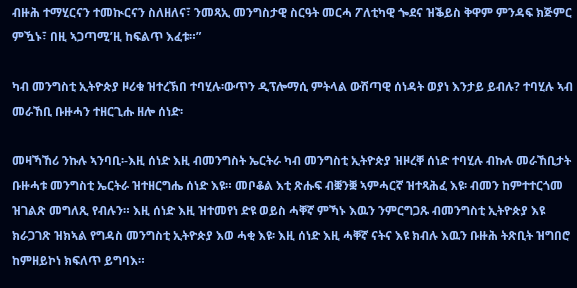ብዙሕ ተማሂርናን ተመኲርናን ስለዘለና፣ ንመጻኢ መንግስታዊ ስርዓት መርሓ ፖለቲካዊ ጐደና ዝቕይስ ቅዋም ምንዳፍ ክጅምር
ምዃኑ፣ በዚ ኣጋጣሚ’ዚ ከፍልጥ እፈቱ።”

ካብ መንግስቲ ኢትዮጵያ ዞሪቁ ዝተረኽበ ተባሂሉ፡ውጥን ዲፕሎማሲ ምትላል ውሽጣዊ ሰነዳት ወያነ እንታይ ይብሉ? ተባሂሉ ኣብ መራኸቢ ቡዙሓን ተዘርጊሑ ዘሎ ሰነድ፡

መዛኻኸሪ ንኩሉ ኣንባቢ፡-እዚ ሰነድ እዚ ብመንግስት ኤርትራ ካብ መንግስቲ ኢትዮጵያ ዝዞረቐ ሰነድ ተባሂሉ ብኩሉ መራኸቢታት ቡዙሓቱ መንግስቲ ኤርትራ ዝተዘርግሔ ሰነድ እዩ። መቦቆል እቲ ጽሑፍ ብቛንቛ ኣምሓርኛ ዝተጻሕፈ እዩ፡ ብመን ከምተተርጎመ ዝገልጽ መግለጺ የብሉን። እዚ ሰነድ እዚ ዝተመየነ ድዩ ወይስ ሓቐኛ ምኻኑ እዉን ንምርግጋጹ ብመንግስቲ ኢትዮጵያ እዩ ክራጋገጽ ዝክኣል የግዳስ መንግስቲ ኢትዮጵያ እወ ሓቂ እዩ፡ እዚ ሰነድ እዚ ሓቐኛ ናትና እዩ ክብሉ እዉን ቡዙሕ ትጽቢት ዝግበሮ ከምዘይኮነ ክፍለጥ ይግባእ።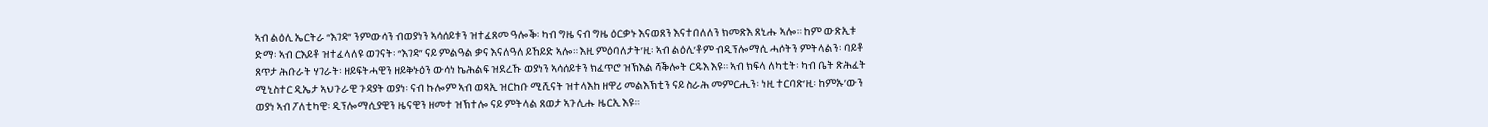ኣብ ልዕሊ ኤርትራ “እገዳ” ንምውሳን ብወያነን ኣሳሰይቱን ዝተፈጸመ ዓሎቕ፡ ካብ ግዜ ናብ ግዜ ዕርቃኑ እናወጸን እናተበለለን ክመጽእ ጸኒሑ ኣሎ። ከም ውጽኢቱ ድማ፡ ኣብ ርእይቶ ዝተፈላለዩ ወገናት፡ “እገዳ” ናይ ምልዓል ቃና እናለዓለ ይኸይድ ኣሎ። እዚ ምዕባለታት’ዚ፡ ኣብ ልዕሊ’ቶም ብዲፕሎማሲ ሓሶትን ምትላልን፡ ባይቶ ጸጥታ ሕቡራት ሃገራት፡ ዘይፍትሓዊን ዘይቅኑዕን ውሳነ ኬሕልፍ ዝደረኹ ወያነን ኣሳሰይቱን ክፈጥሮ ዝኽእል ሻቕሎት ርዱእ እዩ። ኣብ ክፍላ ለካቲት፡ ካብ ቤት ጽሕፈት ሚኒስተር ዲኤታ ኣህጉራዊ ጉዳያት ወያነ፡ ናብ ኩሎም ኣብ ወጻኢ ዝርከቡ ሚሺናት ዝተላእከ ዘዋሪ መልእኽቲን ናይ ስራሕ መምርሒን፡ ነዚ ተርባጽ’ዚ፡ ከምኡ’ውን ወያነ ኣብ ፖለቲካዊ፡ ዲፕሎማሲያዊን ዜናዊን ዘመተ ዝኽተሎ ናይ ምትላል ጸወታ ኣጉሊሑ ዜርኢ እዩ።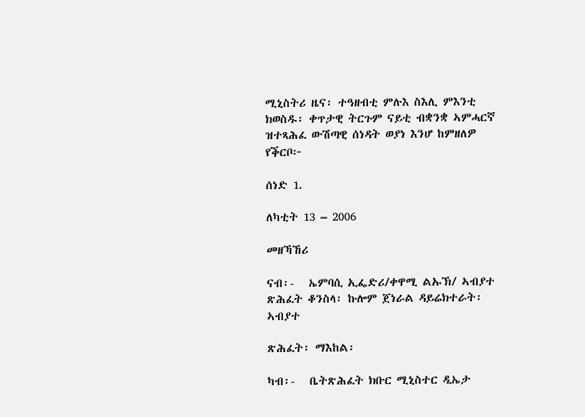ሚኒስትሪ ዜና፡ ተዓዘብቲ ምሉእ ስእሊ ምእንቲ ክወስዱ፡ ቀጥታዊ ትርጉም ናይቲ ብቋንቋ ኣምሓርኛ ዝተጻሕፈ ውሽጣዊ ሰነዳት ወያነ እንሆ ከምዘለዎ የቕርቦ፦

ሰነድ 1.

ለካቲት 13 – 2006

መዘኻኸሪ

ናብ፡-   ኤምባሲ ኢፌድሪ/ቀዋሚ ልኡኽ/ ኣብያተ ጽሕፈት ቆንስላ፡ ኩሎም ጀነራል ዳይሬክተራት፡ ኣብያተ

ጽሕፈት፡ ማእከል፡

ካብ፡-   ቤትጽሕፈት ክቡር ሚኒስተር ዲኤታ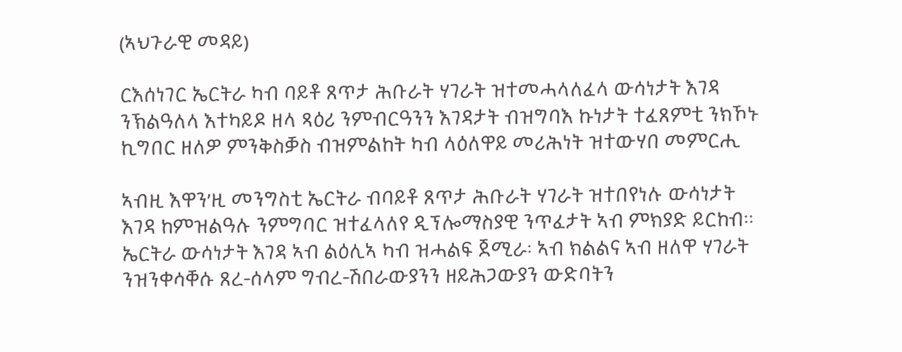(ኣህጉራዊ መዳይ)

ርእሰነገር ኤርትራ ካብ ባይቶ ጸጥታ ሕቡራት ሃገራት ዝተመሓላለፈላ ውሳነታት እገዳ ንኽልዓለላ እተካይዶ ዘላ ጻዕሪ ንምብርዓንን እገዳታት ብዝግባእ ኩነታት ተፈጸምቲ ንክኾኑ ኪግበር ዘለዎ ምንቅስቓስ ብዝምልከት ካብ ላዕለዋይ መሪሕነት ዝተውሃበ መምርሒ

ኣብዚ እዋን’ዚ መንግስቲ ኤርትራ ብባይቶ ጸጥታ ሕቡራት ሃገራት ዝተበየነሉ ውሳነታት እገዳ ከምዝልዓሉ ንምግባር ዝተፈላለየ ዲፕሎማስያዊ ንጥፈታት ኣብ ምክያድ ይርከብ። ኤርትራ ውሳነታት እገዳ ኣብ ልዕሊኣ ካብ ዝሓልፍ ጀሚራ፡ ኣብ ክልልና ኣብ ዘለዋ ሃገራት ንዝንቀሳቐሱ ጸረ-ሰላም ግብረ-ሽበራውያንን ዘይሕጋውያን ውድባትን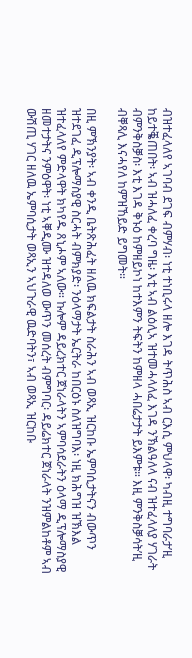ብዝተፈላለየ ኣገባብ ደገፍ ብምሃብ፡ ነቲ ተነቢሩላ ዘሎ እገዳ ትጥሕስ ኣብ ርእሲ ምህላዋ፡ ካብዚ ተግባራታ’ዚ ከይተቘጠበት፡ ኣብ ዝሓለፈ ቀረባ ግዜ፡ እቲ ኣብ ልዕሊኣ ዝተመሓላለፈ እገዳ ንኽልዓለላ ናብ ዝተፈላለያ ሃገራት ብምንቅስቓስ፡ እቲ እገዳ ቅኑዕ ከምዘይኮነ ከተእምን ትፍትን ከምዘላ ሓበሬታታት ይእምቱ። እዚ ምንቅስቓሳት’ዚ ብቐጻሊ እናሓየለ ከምዝኸይድ ይግመት።

በዚ ምኽንያት፡ ኣብ ቀንዲ ቤትጽሕፈት ዘለዉ ክፍልታት ስራሕን ኣብ ወጻኢ ዝርከቡ ኤምባሲታትናን ብውጥን ዝተደገፈ ዲፕሎማስያዊ ስርሓት ብምክያድ፡ ንዕላማታት ኤርትራ ከበርዕኑ ስለዝግባእ፡ ነዚ ክሕግዝ ዝኽእል ዝተፈላለየ ምድላዋት ክካየዱ ጸኒሖም ኣለው። ኩሎም ዳይረክተር ጀነራላትን ኣምባሳደራትን ዕላማ ዲፕሎማስያዊ ዘመተታትና ንምዕዋት፡ ነቲ ኣቐዲሙ ዝተዳለወ ውጥን መሰረት ብምግባር፡ ዳይሬክተር ጀነራላት ንዝምልከቶም ኣብ ውሽጢ ሃገር ዘለዉ ኤምባሲታት ወጻኢን ኣህጉራዊ ዉድባትን፣ ኣብ ወጻኢ ዝርከቡ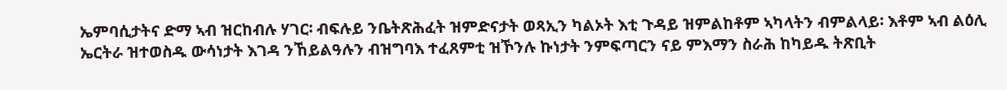ኤምባሲታትና ድማ ኣብ ዝርከብሉ ሃገር፡ ብፍሉይ ንቤትጽሕፈት ዝምድናታት ወጻኢን ካልኦት እቲ ጉዳይ ዝምልከቶም ኣካላትን ብምልላይ፡ እቶም ኣብ ልዕሊ ኤርትራ ዝተወስዱ ውሳነታት እገዳ ንኸይልዓሉን ብዝግባእ ተፈጸምቲ ዝኾንሉ ኩነታት ንምፍጣርን ናይ ምእማን ስራሕ ከካይዱ ትጽቢት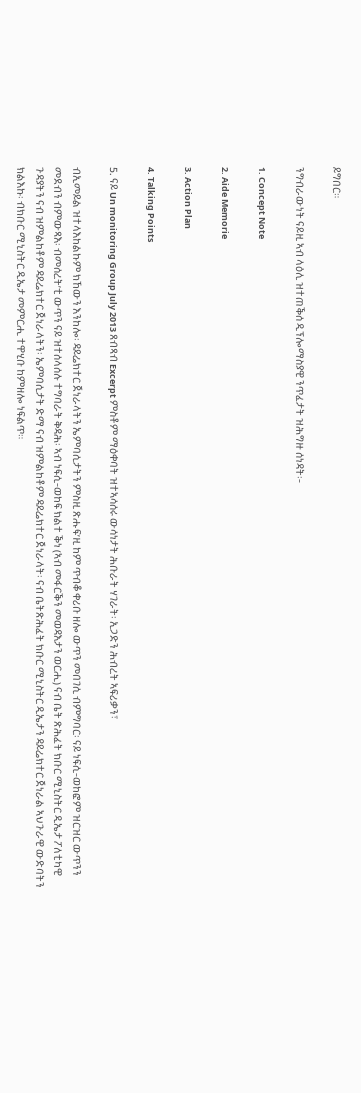ይግበር።

ንግብራውነት ናይዚ ኣብ ላዕሊ ዝተጠቕሰ ዲፕሎማስያዊ ንጥፈታት ዝሕግዙ ሰነዳት፡-

1. Concept Note

2. Aide Memorie

3. Action Plan

4. Talking Points

5. ናይ Un monitoring Group July 2013 ጸብጻብ Excerpt ምስቶም ማዕቀባት ዝተኣሳሰሩ ውሳነታት ሕቡራት ሃገራት፡ ኢጋድን ሕብረት ኣፍሪቃን፣

ብኢመይል ዝተላእከልኩም ክኸውን እንከሎ፡ ዳይሬክተር ጀነራላትን ኤምባሲታትን ምስዚ ጽሑፍ’ዚ ከም ጥብቆ ቀሪቡ ዘሎ ውጥን መበገሲ ብምግባር፡ ናይ ነፍሲ-ወከፎም ዝርዝር ውጥንን መደብን ብምውጻእ፡ ብመሰረት’ቲ ውጥን ናይ ዝተሰላሰሉ ተግባራት ቅዳሕ፡ ኣብ ነፍሲ-ወከፍ ክልተ ቕነ (ኣብ መፋርቕን መወዳእታን ወርሒ) ናብ ቤት ጽሕፈት ክቡር ሚኒስትር ዲኤታ ፖለቲካዊ ጉዳያትን ናብ ዝምልከቶም ዳይሬክተር ጀነራላትን፡ ኤምባሲታት ድማ ናብ ዝምልከቶም ዳይሬክተር ጀነራላት፡ ናብ ቤትጽሕፈት ክቡር ሚኒስትር ዲኤታን ዳይሬክተር ጀነራል ኣህጉራዊ ውድባትን ክልእኩ፡ ብክቡር ሚኒስትር ዲኤታ መምርሒ ተዋሂቡ ከምዘሎ ነፍልጥ።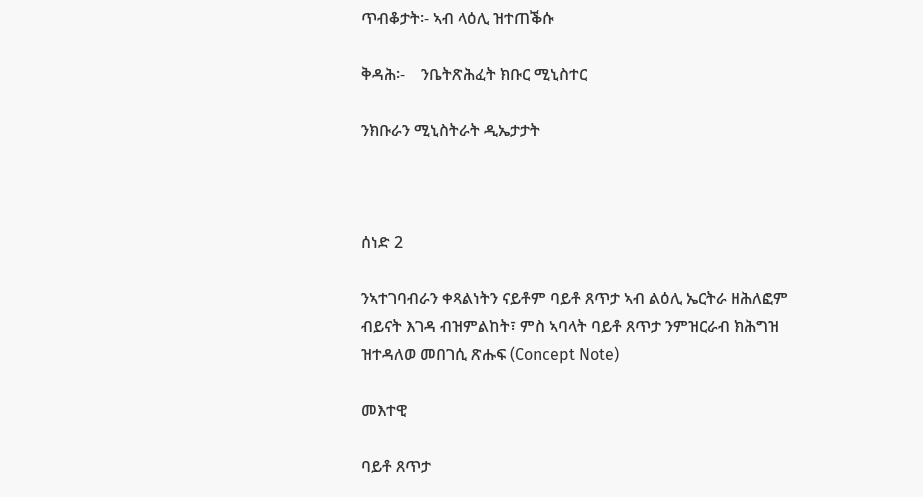ጥብቆታት፡- ኣብ ላዕሊ ዝተጠቕሱ

ቅዳሕ፡-    ንቤትጽሕፈት ክቡር ሚኒስተር

ንክቡራን ሚኒስትራት ዲኤታታት



ሰነድ 2

ንኣተገባብራን ቀጻልነትን ናይቶም ባይቶ ጸጥታ ኣብ ልዕሊ ኤርትራ ዘሕለፎም ብይናት እገዳ ብዝምልከት፣ ምስ ኣባላት ባይቶ ጸጥታ ንምዝርራብ ክሕግዝ ዝተዳለወ መበገሲ ጽሑፍ (Concept Note)

መእተዊ

ባይቶ ጸጥታ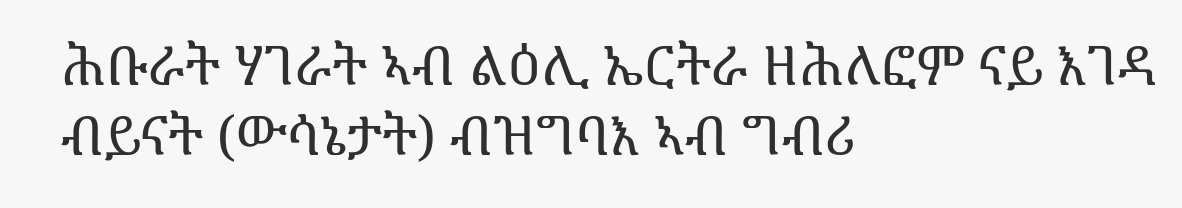ሕቡራት ሃገራት ኣብ ልዕሊ ኤርትራ ዘሕለፎም ናይ እገዳ ብይናት (ውሳኔታት) ብዝግባእ ኣብ ግብሪ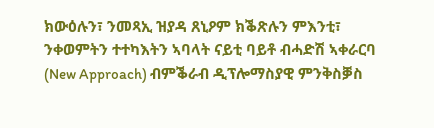ክውዕሉን፣ ንመጻኢ ዝያዳ ጸኒዖም ክቕጽሉን ምእንቲ፣ ንቀወምትን ተተካእትን ኣባላት ናይቲ ባይቶ ብሓድሽ ኣቀራርባ (New Approach) ብምቕራብ ዲፕሎማስያዊ ምንቅስቓስ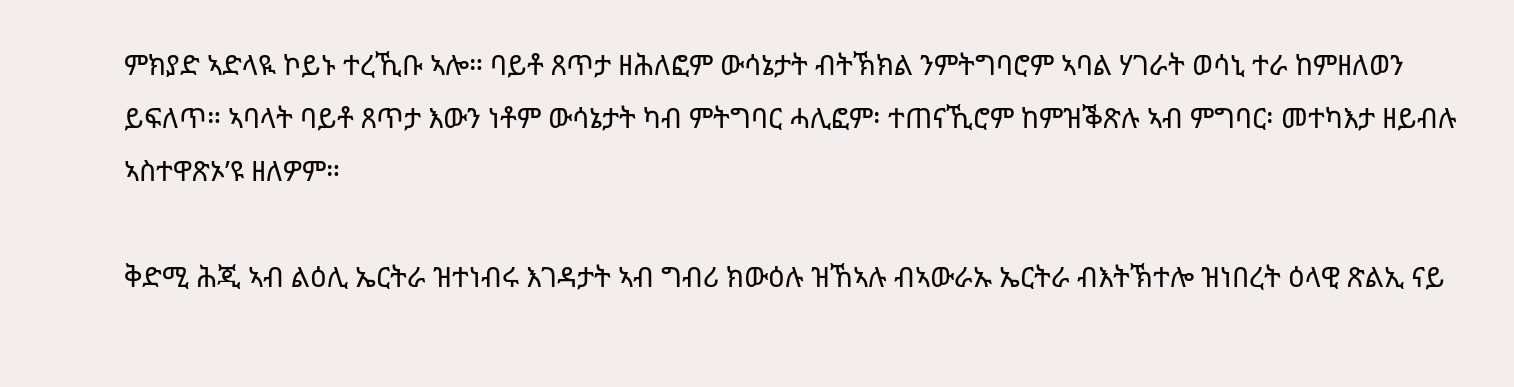ምክያድ ኣድላዪ ኮይኑ ተረኺቡ ኣሎ። ባይቶ ጸጥታ ዘሕለፎም ውሳኔታት ብትኽክል ንምትግባሮም ኣባል ሃገራት ወሳኒ ተራ ከምዘለወን ይፍለጥ። ኣባላት ባይቶ ጸጥታ እውን ነቶም ውሳኔታት ካብ ምትግባር ሓሊፎም፡ ተጠናኺሮም ከምዝቕጽሉ ኣብ ምግባር፡ መተካእታ ዘይብሉ ኣስተዋጽኦ’ዩ ዘለዎም።

ቅድሚ ሕጂ ኣብ ልዕሊ ኤርትራ ዝተነብሩ እገዳታት ኣብ ግብሪ ክውዕሉ ዝኸኣሉ ብኣውራኡ ኤርትራ ብእትኽተሎ ዝነበረት ዕላዊ ጽልኢ ናይ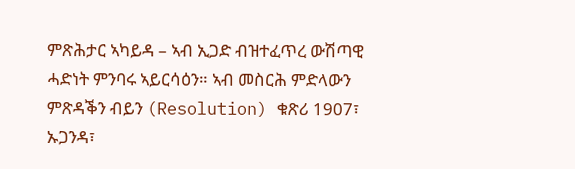ምጽሕታር ኣካይዳ – ኣብ ኢጋድ ብዝተፈጥረ ውሽጣዊ ሓድነት ምንባሩ ኣይርሳዕን። ኣብ መስርሕ ምድላውን ምጽዳቕን ብይን (Resolution) ቁጽሪ 1907፣ ኡጋንዳ፣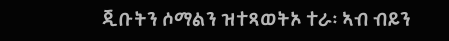ጂቡትን ሶማልን ዝተጻወትኦ ተራ፡ ኣብ ብይን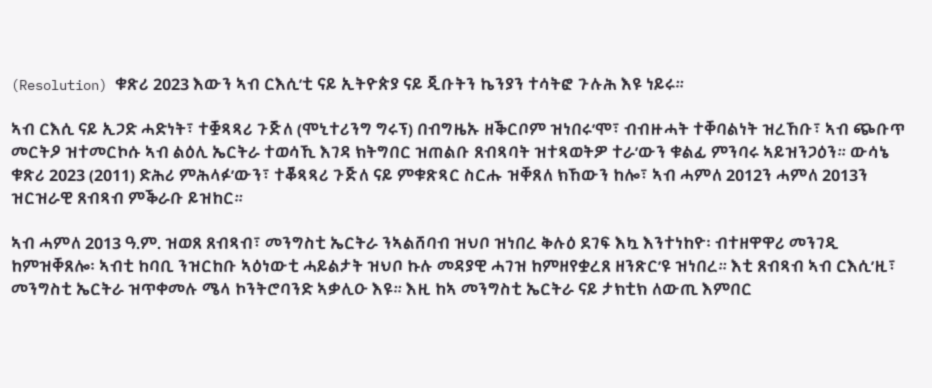(Resolution) ቁጽሪ 2023 እውን ኣብ ርእሲ’ቲ ናይ ኢትዮጵያ ናይ ጂቡትን ኬንያን ተሳትፎ ጉሉሕ እዩ ነይሩ።

ኣብ ርእሲ ናይ ኢጋድ ሓድነት፣ ተቛጻጻሪ ጉጅለ (ሞኒተሪንግ ግሩፕ) በብግዜኡ ዘቕርቦም ዝነበሩ’ሞ፣ ብብዙሓት ተቐባልነት ዝረኸቡ፣ ኣብ ጭቡጥ መርትዖ ዝተመርኮሱ ኣብ ልዕሊ ኤርትራ ተወሳኺ እገዳ ክትግበር ዝጠልቡ ጸብጻባት ዝተጻወትዎ ተራ’ውን ቁልፊ ምንባሩ ኣይዝንጋዕን። ውሳኔ ቁጽሪ 2023 (2011) ድሕሪ ምሕላፉ’ውን፣ ተቖጻጻሪ ጉጅለ ናይ ምቁጽጻር ስርሑ ዝቐጸለ ክኸውን ከሎ፣ ኣብ ሓምለ 2012ን ሓምለ 2013ን ዝርዝራዊ ጸብጻብ ምቕራቡ ይዝከር።

ኣብ ሓምለ 2013 ዓ.ም. ዝወጸ ጸብጻብ፣ መንግስቲ ኤርትራ ንኣልሸባብ ዝህቦ ዝነበረ ቅሉዕ ደገፍ እኳ እንተነከዮ፡ ብተዘዋዋሪ መንገዲ ከምዝቐጸሎ፡ ኣብቲ ከባቢ ንዝርከቡ ኣዕነውቲ ሓይልታት ዝህቦ ኩሉ መዳያዊ ሓገዝ ከምዘየቋረጸ ዘንጽር’ዩ ዝነበረ። እቲ ጸብጻብ ኣብ ርእሲ’ዚ፣ መንግስቲ ኤርትራ ዝጥቀመሉ ሜላ ኮንትሮባንድ ኣቃሊዑ እዩ። እዚ ከኣ መንግስቲ ኤርትራ ናይ ታክቲክ ለውጢ እምበር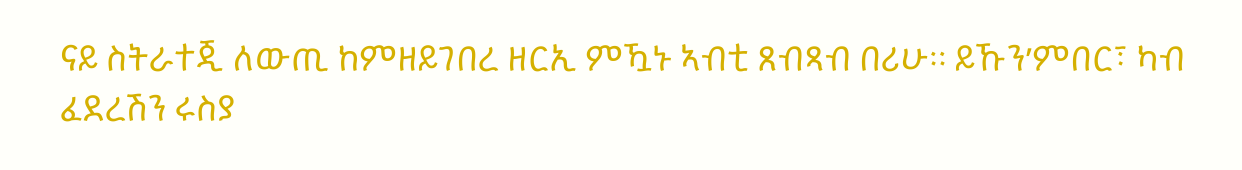ናይ ስትራተጂ ለውጢ ከምዘይገበረ ዘርኢ ምዃኑ ኣብቲ ጸብጻብ በሪሁ። ይኹን’ምበር፣ ካብ ፈደረሽን ሩስያ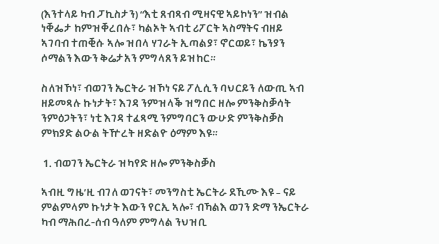(እንተላይ ካብ ፓኪስታን) “እቲ ጸብጻብ ሚዛናዊ ኣይኮነን” ዝብል ነቐፌታ ከምዝቐረበሉ፣ ካልኦት ኣብቲ ሪፖርት ኣስማትና ብዘይ ኣገባብ ተጠቒሱ ኣሎ ዝበላ ሃገራት ኢጣልያ፣ ኖርወይ፣ ኬንያን ሶማልን እውን ቅሬታአን ምግላጸን ይዝከር።

ስለዝኾነ፣ ብወገን ኤርትራ ዝኾነ ናይ ፖሊሲን ባህርይን ለውጢ ኣብ ዘይመጻሉ ኩነታት፣ እገዳ ንምዝላቕ ዝግበር ዘሎ ምንቅስቓሳት ንምዕጋትን፣ ነቲ እገዳ ተፈጻሚ ንምግባርን ውሁድ ምንቅስቓስ ምክያድ ልዑል ትዅረት ዘድልዮ ዕማም እዩ።

 1. ብወገን ኤርትራ ዝካየድ ዘሎ ምንቅስቓስ

ኣብዚ ግዜ’ዚ ብገለ ወገናት፣ መንግስቲ ኤርትራ ደኺሙ እዩ – ናይ ምልምላም ኩነታት እውን የርኢ ኣሎ፣ ብኻልእ ወገን ድማ ንኤርትራ ካብ ማሕበረ-ሰብ ዓለም ምግላል ንህዝቢ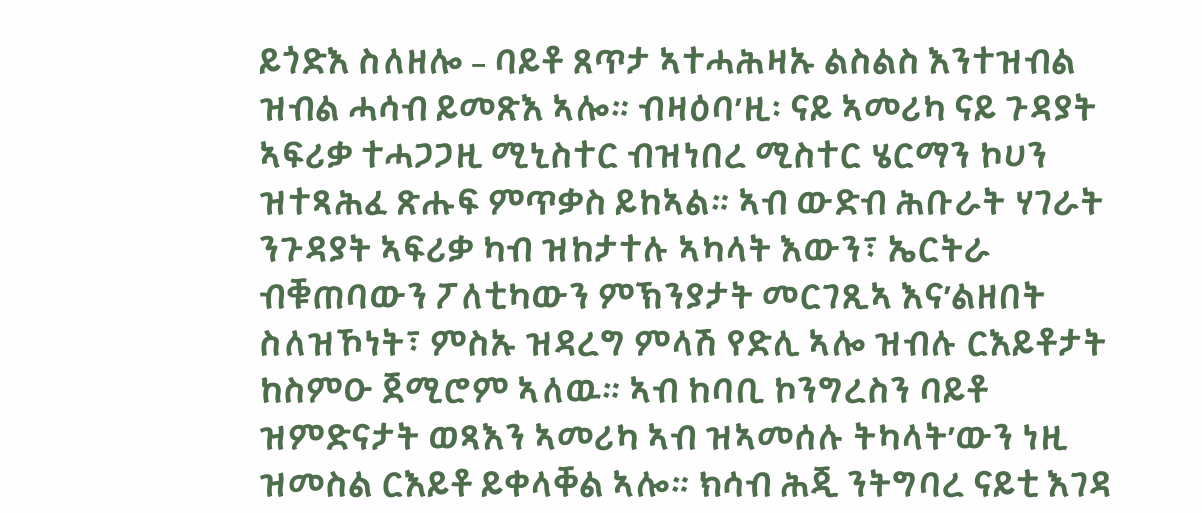ይጎድእ ስለዘሎ – ባይቶ ጸጥታ ኣተሓሕዛኡ ልስልስ እንተዝብል ዝብል ሓሳብ ይመጽእ ኣሎ። ብዛዕባ’ዚ፡ ናይ ኣመሪካ ናይ ጉዳያት ኣፍሪቃ ተሓጋጋዚ ሚኒስተር ብዝነበረ ሚስተር ሄርማን ኮሀን ዝተጻሕፈ ጽሑፍ ምጥቃስ ይከኣል። ኣብ ውድብ ሕቡራት ሃገራት ንጉዳያት ኣፍሪቃ ካብ ዝከታተሉ ኣካላት እውን፣ ኤርትራ ብቑጠባውን ፖለቲካውን ምኽንያታት መርገጺኣ እና’ልዘበት ስለዝኾነት፣ ምስኡ ዝዳረግ ምላሽ የድሊ ኣሎ ዝብሉ ርእይቶታት ከስምዑ ጀሚሮም ኣለዉ። ኣብ ከባቢ ኮንግረስን ባይቶ ዝምድናታት ወጻእን ኣመሪካ ኣብ ዝኣመሰሉ ትካላት’ውን ነዚ ዝመስል ርእይቶ ይቀላቐል ኣሎ። ክሳብ ሕጂ ንትግባረ ናይቲ እገዳ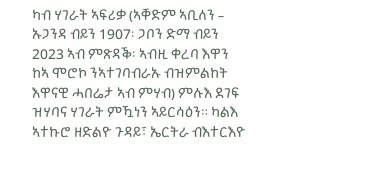ካብ ሃገራት ኣፍሪቃ (ኣቐድም ኣቢለን – ኡጋንዳ ብይን 1907፡ ጋቦን ድማ ብይን 2023 ኣብ ምጽዳቕ፡ ኣብዚ ቀረባ እዋን ከኣ ሞሮኮ ንኣተገባብራኡ ብዝምልከት እዋናዊ ሓበሬታ ኣብ ምሃብ) ምሉእ ደገፍ ዝሃባና ሃገራት ምዃነን ኣይርሳዕን። ካልእ ኣተኩሮ ዘድልዮ ጉዳይ፣ ኤርትራ ብእተርእዮ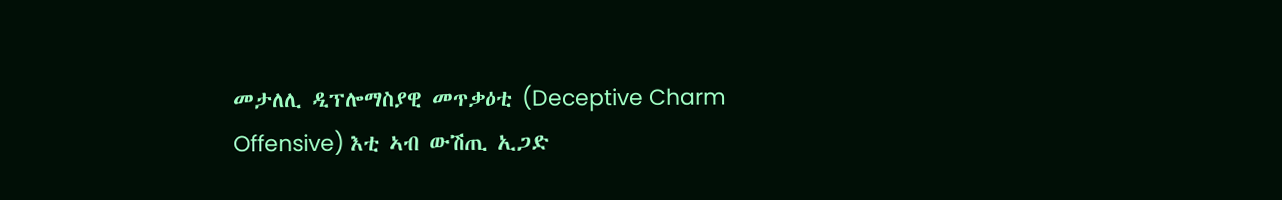መታለሊ ዲፕሎማስያዊ መጥቃዕቲ (Deceptive Charm Offensive) እቲ ኣብ ውሽጢ ኢጋድ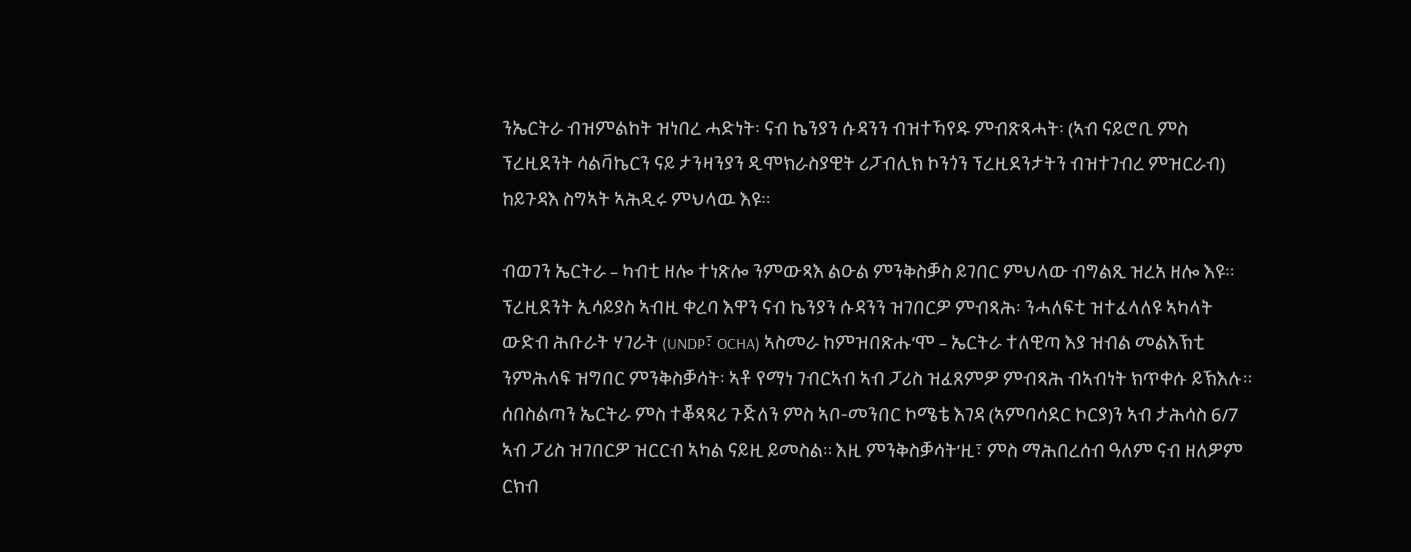ንኤርትራ ብዝምልከት ዝነበረ ሓድነት፡ ናብ ኬንያን ሱዳንን ብዝተኻየዱ ምብጽጻሓት፡ (ኣብ ናይሮቢ ምስ ፕረዚደንት ሳልቫኬርን ናይ ታንዛንያን ዲሞክራስያዊት ሪፓብሊክ ኮንጎን ፕረዚደንታትን ብዝተገብረ ምዝርራብ) ከይጉዳእ ስግኣት ኣሕዲሩ ምህላዉ እዩ።

ብወገን ኤርትራ – ካብቲ ዘሎ ተነጽሎ ንምውጻእ ልዑል ምንቅስቓስ ይገበር ምህላው ብግልጺ ዝረአ ዘሎ እዩ። ፕረዚደንት ኢሳይያስ ኣብዚ ቀረባ እዋን ናብ ኬንያን ሱዳንን ዝገበርዎ ምብጻሕ፡ ንሓለፍቲ ዝተፈላለዩ ኣካላት ውድብ ሕቡራት ሃገራት (UNDP፣ OCHA) ኣስመራ ከምዝበጽሑ’ሞ – ኤርትራ ተለዊጣ እያ ዝብል መልእኽቲ ንምሕላፍ ዝግበር ምንቅስቓሳት፡ ኣቶ የማነ ገብርኣብ ኣብ ፓሪስ ዝፈጸምዎ ምብጻሕ ብኣብነት ክጥቀሱ ይኽእሉ። ሰበስልጣን ኤርትራ ምስ ተቖጻጻሪ ጉጅለን ምስ ኣቦ-መንበር ኮሜቴ እገዳ (ኣምባሳደር ኮርያ)ን ኣብ ታሕሳስ 6/7 ኣብ ፓሪስ ዝገበርዎ ዝርርብ ኣካል ናይዚ ይመስል። እዚ ምንቅስቓሳት’ዚ፣ ምስ ማሕበረሰብ ዓለም ናብ ዘለዎም ርክብ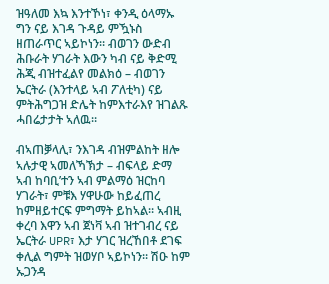ዝዓለመ እኳ እንተኾነ፣ ቀንዲ ዕላማኡ ግን ናይ እገዳ ጉዳይ ምዃኑስ ዘጠራጥር ኣይኮነን። ብወገን ውድብ ሕቡራት ሃገራት እውን ካብ ናይ ቅድሚ ሕጂ ብዝተፈልየ መልክዕ – ብወገን ኤርትራ (እንተላይ ኣብ ፖለቲካ) ናይ ምትሕግጋዝ ድሌት ከምእተራእየ ዝገልጹ ሓበሬታታት ኣለዉ።

ብኣጠቓላሊ፣ ንእገዳ ብዝምልከት ዘሎ ኣሉታዊ ኣመለኻኽታ – ብፍላይ ድማ ኣብ ከባቢ’ተን ኣብ ምልማዕ ዝርከባ ሃገራት፣ ምቹእ ሃዋሁው ከይፈጠረ ከምዘይተርፍ ምግማት ይከኣል። ኣብዚ ቀረባ እዋን ኣብ ጀነቫ ኣብ ዝተገብረ ናይ ኤርትራ UPR፣ እታ ሃገር ዝረኸበቶ ደገፍ ቀሊል ግምት ዝወሃቦ ኣይኮነን። ሽዑ ከም ኡጋንዳ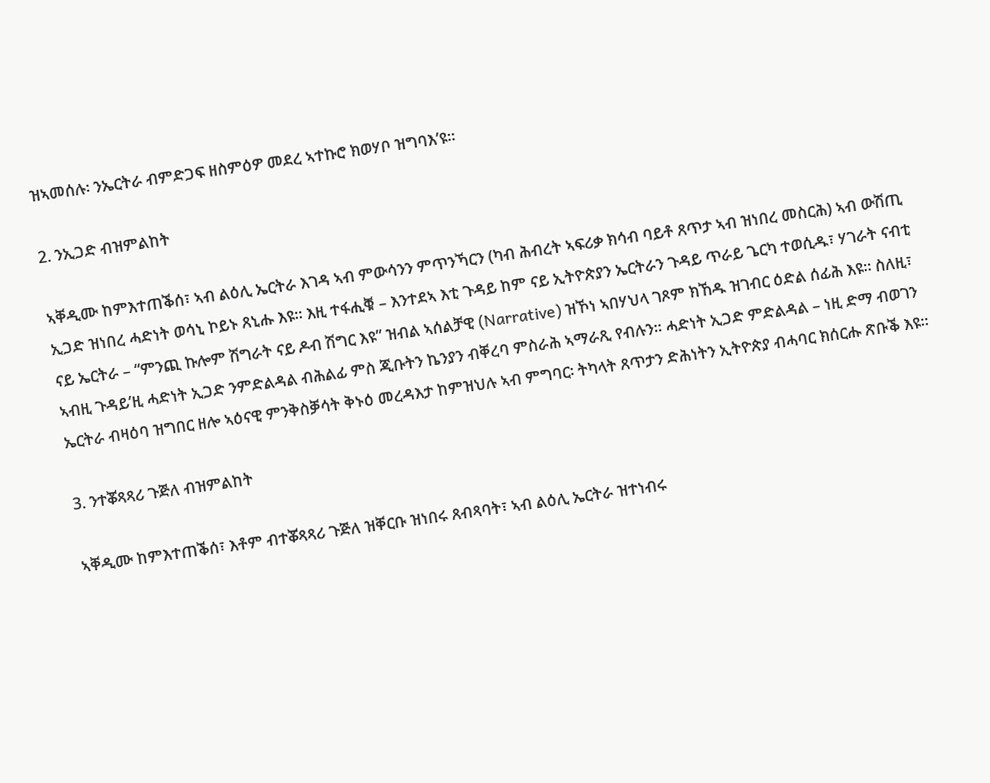ዝኣመሰሉ፡ ንኤርትራ ብምድጋፍ ዘስምዕዎ መደረ ኣተኩሮ ክወሃቦ ዝግባእ’ዩ።

2. ንኢጋድ ብዝምልከት

ኣቐዲሙ ከምእተጠቕሰ፣ ኣብ ልዕሊ ኤርትራ እገዳ ኣብ ምውሳንን ምጥንኻርን (ካብ ሕብረት ኣፍሪቃ ክሳብ ባይቶ ጸጥታ ኣብ ዝነበረ መስርሕ) ኣብ ውሽጢ ኢጋድ ዝነበረ ሓድነት ወሳኒ ኮይኑ ጸኒሑ እዩ። እዚ ተፋሒቑ – እንተደኣ እቲ ጉዳይ ከም ናይ ኢትዮጵያን ኤርትራን ጉዳይ ጥራይ ጌርካ ተወሲዱ፣ ሃገራት ናብቲ ናይ ኤርትራ – “ምንጪ ኩሎም ሽግራት ናይ ዶብ ሽግር እዩ” ዝብል ኣሰልቻዊ (Narrative) ዝኾነ ኣበሃህላ ገጾም ክኸዱ ዝገብር ዕድል ሰፊሕ እዩ። ስለዚ፣ ኣብዚ ጉዳይ’ዚ ሓድነት ኢጋድ ንምድልዳል ብሕልፊ ምስ ጂቡትን ኬንያን ብቐረባ ምስራሕ ኣማራጺ የብሉን። ሓድነት ኢጋድ ምድልዳል – ነዚ ድማ ብወገን ኤርትራ ብዛዕባ ዝግበር ዘሎ ኣዕናዊ ምንቅስቓሳት ቅኑዕ መረዳእታ ከምዝህሉ ኣብ ምግባር፡ ትካላት ጸጥታን ድሕነትን ኢትዮጵያ ብሓባር ክሰርሑ ጽቡቕ እዩ።

3. ንተቖጻጻሪ ጉጅለ ብዝምልከት

ኣቐዲሙ ከምእተጠቕሰ፣ እቶም ብተቖጻጻሪ ጉጅለ ዝቐርቡ ዝነበሩ ጸብጻባት፣ ኣብ ልዕሊ ኤርትራ ዝተነብሩ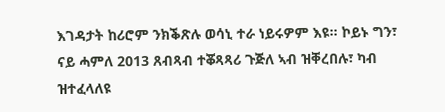እገዳታት ከሪሮም ንክቕጽሉ ወሳኒ ተራ ነይሩዎም እዩ። ኮይኑ ግን፣ ናይ ሓምለ 2013 ጸብጻብ ተቖጻጻሪ ጉጅለ ኣብ ዝቐረበሉ፣ ካብ ዝተፈላለዩ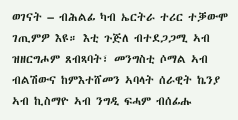ወገናት – ብሕልፊ ካብ ኤርትራ ተሪር ተቓውሞ ገጢምዎ እዩ። እቲ ጉጅለ ብተደጋጋሚ ኣብ ዝዘርግሖም ጸብጻባት፣ መንግስቲ ሶማል ኣብ ብልሽውና ከምእተሸመን ኣባላት ሰራዊት ኬንያ ኣብ ኪስማዮ ኣብ ንግዲ ፍሓም ብሰፊሑ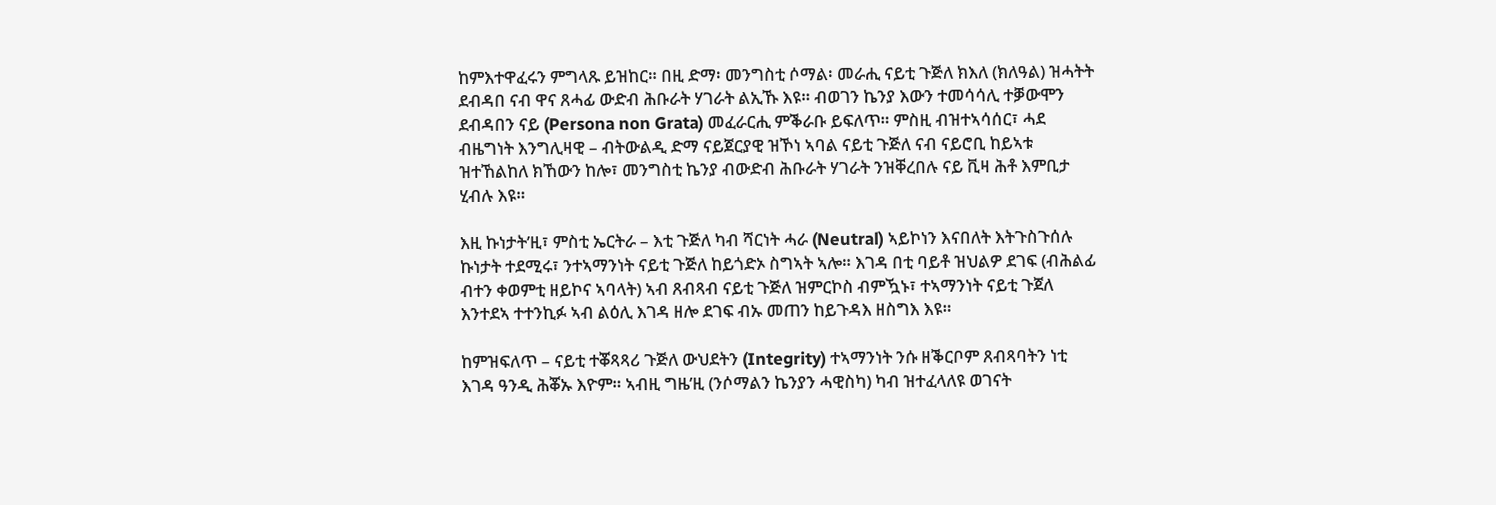ከምእተዋፈሩን ምግላጹ ይዝከር። በዚ ድማ፡ መንግስቲ ሶማል፡ መራሒ ናይቲ ጉጅለ ክእለ (ክለዓል) ዝሓትት ደብዳበ ናብ ዋና ጸሓፊ ውድብ ሕቡራት ሃገራት ልኢኹ እዩ። ብወገን ኬንያ እውን ተመሳሳሊ ተቓውሞን ደብዳበን ናይ (Persona non Grata) መፈራርሒ ምቕራቡ ይፍለጥ። ምስዚ ብዝተኣሳሰር፣ ሓደ ብዜግነት እንግሊዛዊ – ብትውልዲ ድማ ናይጀርያዊ ዝኾነ ኣባል ናይቲ ጉጅለ ናብ ናይሮቢ ከይኣቱ ዝተኸልከለ ክኸውን ከሎ፣ መንግስቲ ኬንያ ብውድብ ሕቡራት ሃገራት ንዝቐረበሉ ናይ ቪዛ ሕቶ እምቢታ ሂብሉ እዩ።

እዚ ኩነታት’ዚ፣ ምስቲ ኤርትራ – እቲ ጉጅለ ካብ ሻርነት ሓራ (Neutral) ኣይኮነን እናበለት እትጉስጉሰሉ ኩነታት ተደሚሩ፣ ንተኣማንነት ናይቲ ጉጅለ ከይጎድኦ ስግኣት ኣሎ። እገዳ በቲ ባይቶ ዝህልዎ ደገፍ (ብሕልፊ ብተን ቀወምቲ ዘይኮና ኣባላት) ኣብ ጸብጻብ ናይቲ ጉጅለ ዝምርኮስ ብምዃኑ፣ ተኣማንነት ናይቲ ጉጀለ እንተደኣ ተተንኪፉ ኣብ ልዕሊ እገዳ ዘሎ ደገፍ ብኡ መጠን ከይጉዳእ ዘስግእ እዩ።

ከምዝፍለጥ – ናይቲ ተቖጻጻሪ ጉጅለ ውህደትን (Integrity) ተኣማንነት ንሱ ዘቕርቦም ጸብጻባትን ነቲ እገዳ ዓንዲ ሕቖኡ እዮም። ኣብዚ ግዜ’ዚ (ንሶማልን ኬንያን ሓዊስካ) ካብ ዝተፈላለዩ ወገናት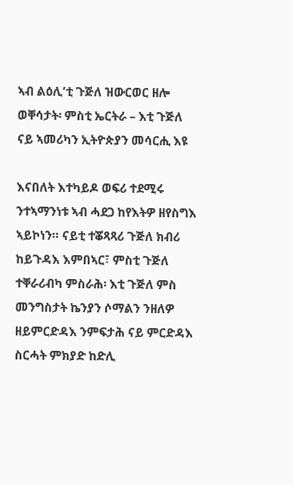ኣብ ልዕሊ’ቲ ጉጅለ ዝውርወር ዘሎ ወቐሳታት፡ ምስቲ ኤርትራ – እቲ ጉጅለ ናይ ኣመሪካን ኢትዮጵያን መሳርሒ እዩ

እናበለት እተካይዶ ወፍሪ ተደሚሩ ንተኣማንነቱ ኣብ ሓደጋ ከየእትዎ ዘየስግእ ኣይኮነን። ናይቲ ተቖጻጻሪ ጉጅለ ክብሪ ከይጉዳእ እምበኣር፣ ምስቲ ጉጅለ ተቐራሪብካ ምስራሕ፡ እቲ ጉጅለ ምስ መንግስታት ኬንያን ሶማልን ንዘለዎ ዘይምርድዳእ ንምፍታሕ ናይ ምርድዳእ ስርሓት ምክያድ ከድሊ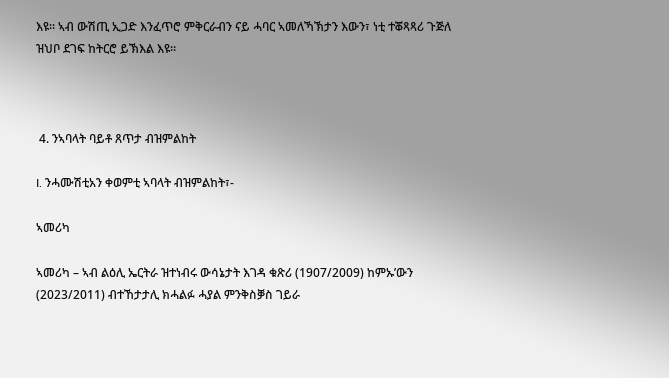እዩ። ኣብ ውሽጢ ኢጋድ እንፈጥሮ ምቅርራብን ናይ ሓባር ኣመለኻኽታን እውን፣ ነቲ ተቖጻጻሪ ጉጅለ ዝህቦ ደገፍ ከትርሮ ይኽእል እዩ።



 4. ንኣባላት ባይቶ ጸጥታ ብዝምልከት

I. ንሓሙሽቲአን ቀወምቲ ኣባላት ብዝምልከት፣-

ኣመሪካ

ኣመሪካ – ኣብ ልዕሊ ኤርትራ ዝተነብሩ ውሳኔታት እገዳ ቁጽሪ (1907/2009) ከምኡ’ውን (2023/2011) ብተኸታታሊ ክሓልፉ ሓያል ምንቅስቓስ ገይራ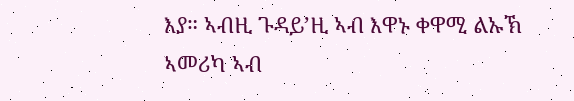እያ። ኣብዚ ጉዳይ’ዚ ኣብ እዋኑ ቀዋሚ ልኡኽ ኣመሪካ ኣብ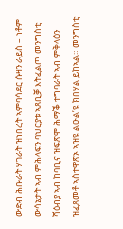ውድብ ሕቡራት ሃገራት ዝነበረት ኣምባሳደር ሱዛን ራይስ – ነቶም ውሳኔታት ኣብ ምሕላፍን ባህርያቱ ኣጸቢቓ እትፈልጦ መንግስቲ ሻዕብያ ኣብ ከባቢና ዝፍጽሞ ሕማቕ ተግባራት ኣብ ምቅላዕን ዝፈጸመቶ ኣስተዋጽኦ ኣዝዩ ልዑል’ዩ ክበሃል ይከኣል። መንግስቲ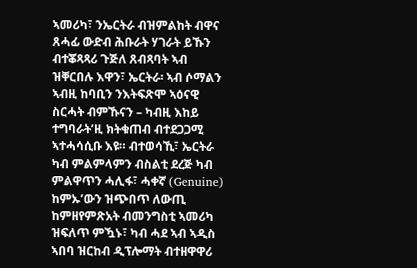ኣመሪካ፣ ንኤርትራ ብዝምልከት ብዋና ጸሓፊ ውድብ ሕቡራት ሃገራት ይኹን ብተቖጻጻሪ ጉጅለ ጸብጻባት ኣብ ዝቐርበሉ እዋን፣ ኤርትራ፡ ኣብ ሶማልን ኣብዚ ከባቢን ንእትፍጽሞ ኣዕናዊ ስርሓት ብምኹናን – ካብዚ እከይ ተግባራት’ዚ ክትቁጠብ ብተደጋጋሚ ኣተሓሳሲቡ እዩ። ብተወሳኺ፣ ኤርትራ ካብ ምልምላምን ብስልቲ ደረጅ ካብ ምልዋጥን ሓሊፋ፣ ሓቀኛ (Genuine) ከምኡ’ውን ዝጭበጥ ለውጢ ከምዘየምጽአት ብመንግስቲ ኣመሪካ ዝፍለጥ ምዃኑ፣ ካብ ሓደ ኣብ ኣዲስ ኣበባ ዝርከብ ዲፕሎማት ብተዘዋዋሪ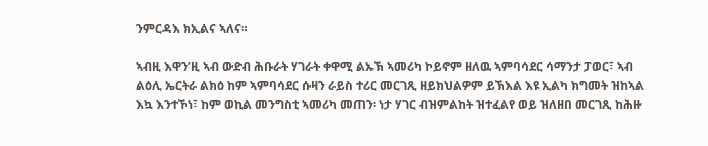ንምርዳእ ክኢልና ኣለና።

ኣብዚ እዋን’ዚ ኣብ ውድብ ሕቡራት ሃገራት ቀዋሚ ልኡኽ ኣመሪካ ኮይኖም ዘለዉ ኣምባሳደር ሳማንታ ፓወር፣ ኣብ ልዕሊ ኤርትራ ልክዕ ከም ኣምባሳደር ሱዛን ራይስ ተሪር መርገጺ ዘይክህልዎም ይኽእል እዩ ኢልካ ክግመት ዝከኣል እኳ እንተኾነ፣ ከም ወኪል መንግስቲ ኣመሪካ መጠን፡ ነታ ሃገር ብዝምልከት ዝተፈልየ ወይ ዝለዘበ መርገጺ ከሕዙ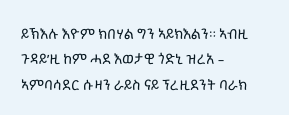ይኽእሉ እዮም ክበሃል ግን ኣይክእልን። ኣብዚ ጉዳይ’ዚ ከም ሓደ እወታዊ ጎድኒ ዝረአ – ኣምባሳደር ሱዛን ራይስ ናይ ፕረዚደንት ባራክ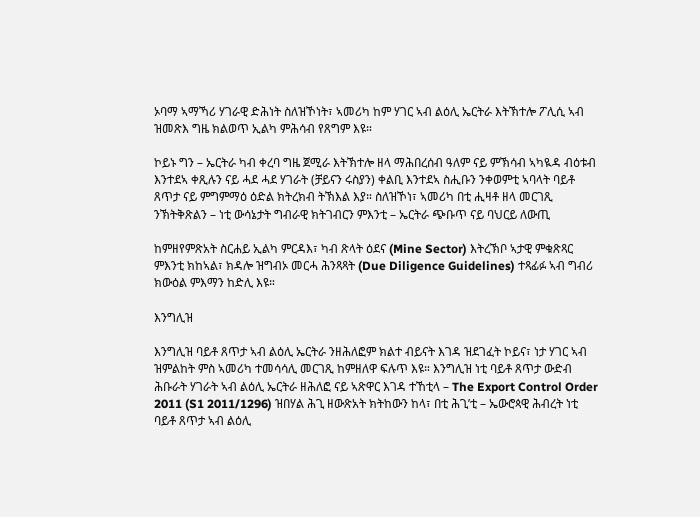ኦባማ ኣማኻሪ ሃገራዊ ድሕነት ስለዝኾነት፣ ኣመሪካ ከም ሃገር ኣብ ልዕሊ ኤርትራ እትኽተሎ ፖሊሲ ኣብ ዝመጽእ ግዜ ክልወጥ ኢልካ ምሕሳብ የጸግም እዩ።

ኮይኑ ግን – ኤርትራ ካብ ቀረባ ግዜ ጀሚራ እትኽተሎ ዘላ ማሕበረሰብ ዓለም ናይ ምኽሳብ ኣካዪዳ ብዕቱብ እንተደኣ ቀጺሉን ናይ ሓደ ሓደ ሃገራት (ቻይናን ሩስያን) ቀልቢ እንተደኣ ስሒቡን ንቀወምቲ ኣባላት ባይቶ ጸጥታ ናይ ምግምማዕ ዕድል ክትረክብ ትኽእል እያ። ስለዝኾነ፣ ኣመሪካ በቲ ሒዛቶ ዘላ መርገጺ ንኽትቅጽልን – ነቲ ውሳኔታት ግብራዊ ክትገብርን ምእንቲ – ኤርትራ ጭቡጥ ናይ ባህርይ ለውጢ

ከምዘየምጽአት ስርሐይ ኢልካ ምርዳእ፣ ካብ ጽላት ዕደና (Mine Sector) እትረኽቦ ኣታዊ ምቁጽጻር ምእንቲ ክከኣል፣ ክዳሎ ዝግብኦ መርሓ ሕንጻጻት (Due Diligence Guidelines) ተጻፊፉ ኣብ ግብሪ ክውዕል ምእማን ከድሊ እዩ።

እንግሊዝ

እንግሊዝ ባይቶ ጸጥታ ኣብ ልዕሊ ኤርትራ ንዘሕለፎም ክልተ ብይናት እገዳ ዝደገፈት ኮይና፣ ነታ ሃገር ኣብ ዝምልከት ምስ ኣመሪካ ተመሳሳሊ መርገጺ ከምዘለዋ ፍሉጥ እዩ። እንግሊዝ ነቲ ባይቶ ጸጥታ ውድብ ሕቡራት ሃገራት ኣብ ልዕሊ ኤርትራ ዘሕለፎ ናይ ኣጽዋር እገዳ ተኸቲላ – The Export Control Order 2011 (S1 2011/1296) ዝበሃል ሕጊ ዘውጽአት ክትከውን ከላ፣ በቲ ሕጊ’ቲ – ኤውሮጳዊ ሕብረት ነቲ ባይቶ ጸጥታ ኣብ ልዕሊ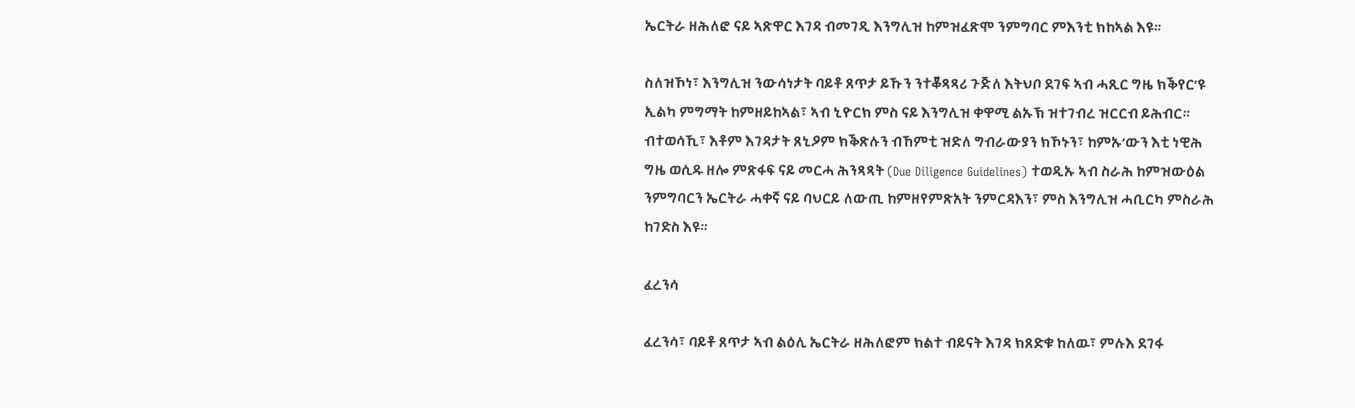ኤርትራ ዘሕለፎ ናይ ኣጽዋር እገዳ ብመገዲ እንግሊዝ ከምዝፈጽሞ ንምግባር ምእንቲ ክከኣል እዩ።

ስለዝኾነ፣ እንግሊዝ ንውሳነታት ባይቶ ጸጥታ ይኹን ንተቖጻጻሪ ጉጅለ እትህቦ ደገፍ ኣብ ሓጺር ግዜ ክቕየር’ዩ ኢልካ ምግማት ከምዘይከኣል፣ ኣብ ኒዮርክ ምስ ናይ እንግሊዝ ቀዋሚ ልኡኽ ዝተገብረ ዝርርብ ይሕብር። ብተወሳኺ፣ እቶም እገዳታት ጸኒዖም ክቕጽሉን ብኸምቲ ዝድለ ግብራውያን ክኾኑን፣ ከምኡ’ውን እቲ ነዊሕ ግዜ ወሲዱ ዘሎ ምጽፋፍ ናይ መርሓ ሕንጻጻት (Due Diligence Guidelines) ተወዲኡ ኣብ ስራሕ ከምዝውዕል ንምግባርን ኤርትራ ሓቀኛ ናይ ባህርይ ለውጢ ከምዘየምጽአት ንምርዳእን፣ ምስ እንግሊዝ ሓቢርካ ምስራሕ ከገድስ እዩ።

ፈረንሳ

ፈረንሳ፣ ባይቶ ጸጥታ ኣብ ልዕሊ ኤርትራ ዘሕለፎም ክልተ ብይናት እገዳ ክጸድቁ ከለዉ፣ ምሉእ ደገፋ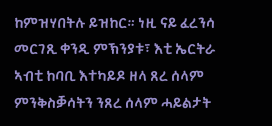ከምዝሃበትሉ ይዝከር። ነዚ ናይ ፈረንሳ መርገጺ ቀንዲ ምኽንያቱ፣ እቲ ኤርትራ ኣብቲ ከባቢ እተካይዶ ዘላ ጸረ ሰላም ምንቅስቓሳትን ንጸረ ሰላም ሓይልታት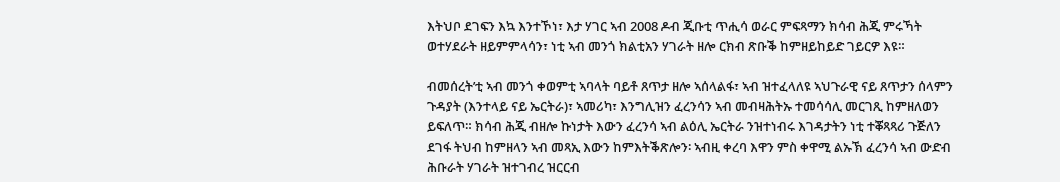እትህቦ ደገፍን እኳ እንተኾነ፣ እታ ሃገር ኣብ 2008 ዶብ ጂቡቲ ጥሒሳ ወራር ምፍጻማን ክሳብ ሕጂ ምሩኻት ወተሃደራት ዘይምምላሳን፣ ነቲ ኣብ መንጎ ክልቲአን ሃገራት ዘሎ ርክብ ጽቡቕ ከምዘይከይድ ገይርዎ እዩ።

ብመሰረት’ቲ ኣብ መንጎ ቀወምቲ ኣባላት ባይቶ ጸጥታ ዘሎ ኣሰላልፋ፣ ኣብ ዝተፈላለዩ ኣህጉራዊ ናይ ጸጥታን ሰላምን ጉዳያት (እንተላይ ናይ ኤርትራ)፣ ኣመሪካ፣ እንግሊዝን ፈረንሳን ኣብ መብዛሕትኡ ተመሳሳሊ መርገጺ ከምዘለወን ይፍለጥ። ክሳብ ሕጂ ብዘሎ ኩነታት እውን ፈረንሳ ኣብ ልዕሊ ኤርትራ ንዝተነብሩ እገዳታትን ነቲ ተቖጻጻሪ ጉጅለን ደገፋ ትህብ ከምዘላን ኣብ መጻኢ እውን ከምእትቕጽሎን፡ ኣብዚ ቀረባ እዋን ምስ ቀዋሚ ልኡኽ ፈረንሳ ኣብ ውድብ ሕቡራት ሃገራት ዝተገብረ ዝርርብ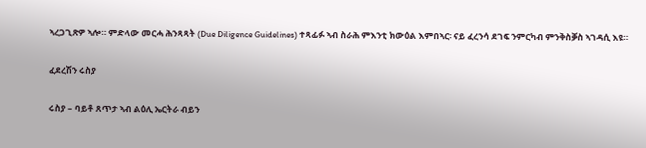ኣረጋጊጽዎ ኣሎ። ምድላው መርሓ ሕንጻጻት (Due Diligence Guidelines) ተጻፊፉ ኣብ ስራሕ ምእንቲ ክውዕል እምበኣር፡ ናይ ፈረንሳ ደገፍ ንምርካብ ምንቅስቓስ ኣገዳሲ እዩ።

ፈደረሽን ሩስያ

ሩስያ – ባይቶ ጸጥታ ኣብ ልዕሊ ኤርትራ ብይን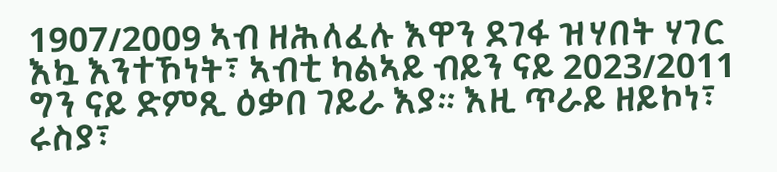1907/2009 ኣብ ዘሕለፈሉ እዋን ደገፋ ዝሃበት ሃገር እኳ እንተኾነት፣ ኣብቲ ካልኣይ ብይን ናይ 2023/2011 ግን ናይ ድምጺ ዕቃበ ገይራ እያ። እዚ ጥራይ ዘይኮነ፣ ሩስያ፣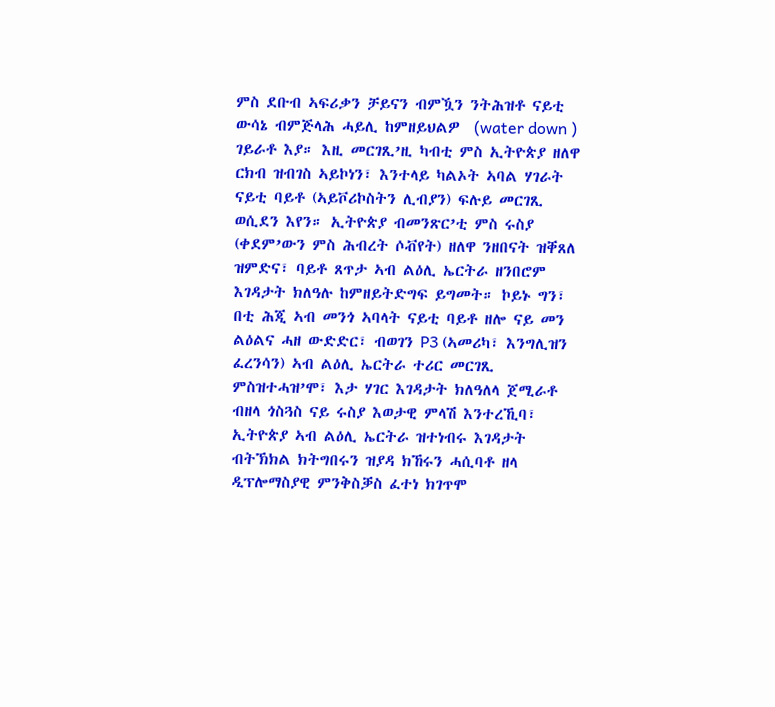ምስ ደቡብ ኣፍሪቃን ቻይናን ብምዃን ንትሕዝቶ ናይቲ ውሳኔ ብምጅላሕ ሓይሊ ከምዘይህልዎ  (water down ) ገይራቶ እያ። እዚ መርገጺ’ዚ ካብቲ ምስ ኢትዮጵያ ዘለዋ ርክብ ዝብገስ ኣይኮነን፣ እንተላይ ካልኦት ኣባል ሃገራት ናይቲ ባይቶ (ኣይቮሪኮስትን ሊብያን) ፍሉይ መርገጺ ወሲደን እየን። ኢትዮጵያ ብመንጽር’ቲ ምስ ሩስያ (ቀደም’ውን ምስ ሕብረት ሶቭየት) ዘለዋ ንዘበናት ዝቐጸለ ዝምድና፣ ባይቶ ጸጥታ ኣብ ልዕሊ ኤርትራ ዘንበሮም እገዳታት ክለዓሉ ከምዘይትድግፍ ይግመት። ኮይኑ ግን፣ በቲ ሕጂ ኣብ መንጎ ኣባላት ናይቲ ባይቶ ዘሎ ናይ መን ልዕልና ሓዘ ውድድር፣ ብወገን P3 (ኣመሪካ፣ እንግሊዝን ፈረንሳን) ኣብ ልዕሊ ኤርትራ ተሪር መርገጺ ምስዝተሓዝ’ሞ፣ እታ ሃገር እገዳታት ክለዓለላ ጀሚራቶ ብዘላ ጎስጓስ ናይ ሩስያ እወታዊ ምላሽ እንተረኺባ፣ ኢትዮጵያ ኣብ ልዕሊ ኤርትራ ዝተነብሩ እገዳታት ብትኽክል ክትግበሩን ዝያዳ ክኸሩን ሓሲባቶ ዘላ ዲፕሎማስያዊ ምንቅስቓስ ፈተነ ክገጥሞ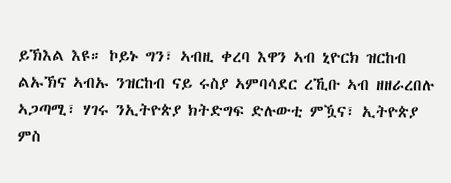ይኽእል እዩ። ኮይኑ ግን፣ ኣብዚ ቀረባ እዋን ኣብ ኒዮርክ ዝርከብ ልኡኽና ኣብኡ ንዝርከብ ናይ ሩስያ ኣምባሳደር ረኺቡ ኣብ ዘዘራረበሉ ኣጋጣሚ፣ ሃገሩ ንኢትዮጵያ ክትድግፍ ድሉውቲ ምዃና፣ ኢትዮጵያ ምስ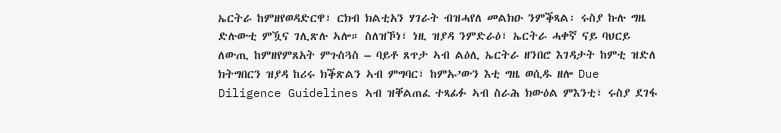ኤርትራ ከምዘየወዳድርዋ፣ ርክብ ክልቲአን ሃገራት ብዝሓየለ መልክዑ ንምቕጻል፡ ሩስያ ኩሉ ግዜ ድሉውቲ ምዃና ገሊጽሉ ኣሎ። ስለዝኾነ፣ ነዚ ዝያዳ ንምድራዕ፣ ኤርትራ ሓቀኛ ናይ ባህርይ ለውጢ ከምዘየምጸአት ምጉስጓስ – ባይቶ ጸጥታ ኣብ ልዕሊ ኤርትራ ዘንበሮ እገዳታት ከምቲ ዝድለ ክትግበርን ዝያዳ ከሪሩ ክቕጽልን ኣብ ምግባር፣ ከምኡ’ውን እቲ ግዜ ወሲዱ ዘሎ Due Diligence Guidelines ኣብ ዝቐልጠፈ ተጻፊፉ ኣብ ስራሕ ክውዕል ምእንቲ፣ ሩስያ ደገፋ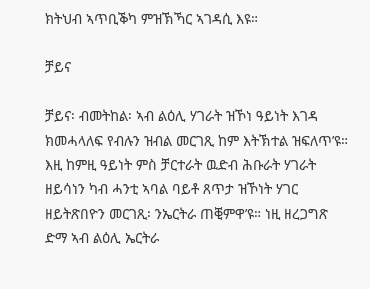ክትህብ ኣጥቢቕካ ምዝኽኻር ኣገዳሲ እዩ።

ቻይና

ቻይና፡ ብመትከል፡ ኣብ ልዕሊ ሃገራት ዝኾነ ዓይነት እገዳ ክመሓላለፍ የብሉን ዝብል መርገጺ ከም እትኽተል ዝፍለጥ’ዩ። እዚ ከምዚ ዓይነት ምስ ቻርተራት ዉድብ ሕቡራት ሃገራት ዘይሳነን ካብ ሓንቲ ኣባል ባይቶ ጸጥታ ዝኾነት ሃገር ዘይትጽበዮን መርገጺ፡ ንኤርትራ ጠቒምዋ’ዩ። ነዚ ዘረጋግጽ ድማ ኣብ ልዕሊ ኤርትራ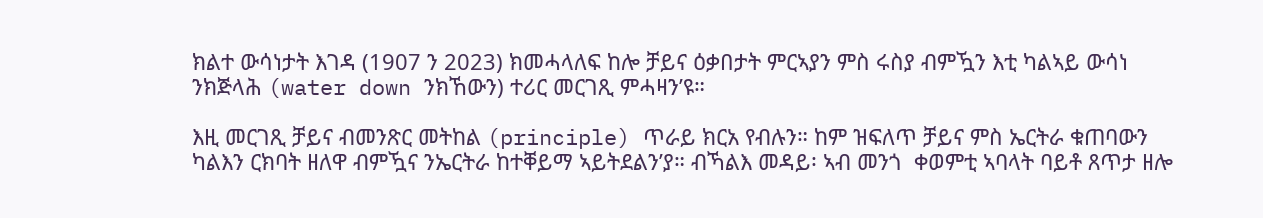ክልተ ውሳነታት እገዳ (1907 ን 2023) ክመሓላለፍ ከሎ ቻይና ዕቃበታት ምርኣያን ምስ ሩስያ ብምዃን እቲ ካልኣይ ውሳነ ንክጅላሕ (water down ንክኸውን) ተሪር መርገጺ ምሓዛን’ዩ።

እዚ መርገጺ ቻይና ብመንጽር መትከል (principle) ጥራይ ክርአ የብሉን። ከም ዝፍለጥ ቻይና ምስ ኤርትራ ቁጠባውን ካልእን ርክባት ዘለዋ ብምዃና ንኤርትራ ከተቐይማ ኣይትደልን’ያ። ብኻልእ መዳይ፡ ኣብ መንጎ  ቀወምቲ ኣባላት ባይቶ ጸጥታ ዘሎ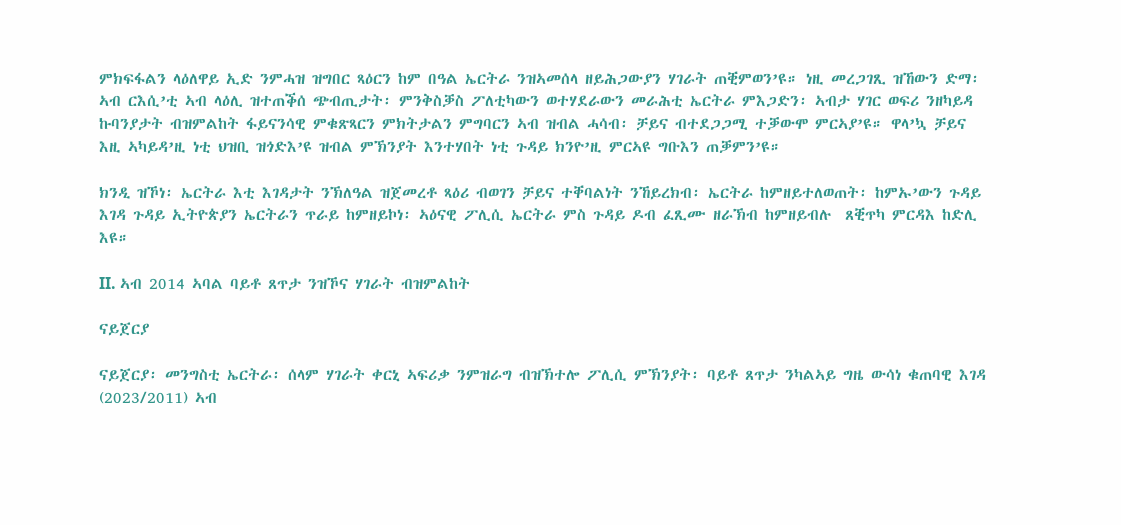ምክፍፋልን ላዕለዋይ ኢድ ንምሓዝ ዝግበር ጻዕርን ከም በዓል ኤርትራ ንዝኣመሰላ ዘይሕጋውያን ሃገራት ጠቒምወን’ዩ። ነዚ መረጋገጺ ዝኸውን ድማ፡ ኣብ ርእሲ’ቲ ኣብ ላዕሊ ዝተጠቕሰ ጭብጢታት፡ ምንቅስቓስ ፖለቲካውን ወተሃደራውን መራሕቲ ኤርትራ ምእጋድን፡ ኣብታ ሃገር ወፍሪ ንዘካይዳ ኩባንያታት ብዝምልከት ፋይናንሳዊ ምቁጽጻርን ምክትታልን ምግባርን ኣብ ዝብል ሓሳብ፡ ቻይና ብተደጋጋሚ ተቓውሞ ምርኣያ’ዩ። ዋላ’ኳ ቻይና እዚ ኣካይዳ’ዚ ነቲ ህዝቢ ዝጎድእ’ዩ ዝብል ምኽንያት እንተሃበት ነቲ ጉዳይ ክንዮ’ዚ ምርኣዩ ግቡእን ጠቓምን’ዩ።

ክንዲ ዝኾነ፡ ኤርትራ እቲ እገዳታት ንኽለዓል ዝጀመረቶ ጻዕሪ ብወገን ቻይና ተቐባልነት ንኸይረክብ፡ ኤርትራ ከምዘይተለወጠት፡ ከምኡ’ውን ጉዳይ እገዳ ጉዳይ ኢትዮጵያን ኤርትራን ጥራይ ከምዘይኮነ፡ ኣዕናዊ ፖሊሲ ኤርትራ ምስ ጉዳይ ዶብ ፈጺሙ ዘራኽብ ከምዘይብሉ  ጸቒጥካ ምርዳእ ከድሊ እዩ።

II. ኣብ 2014 ኣባል ባይቶ ጸጥታ ንዝኾና ሃገራት ብዝምልከት

ናይጀርያ

ናይጀርያ፡ መንግስቲ ኤርትራ፡ ሰላም ሃገራት ቀርኒ ኣፍሪቃ ንምዝራግ ብዝኽተሎ ፖሊሲ ምኽንያት፡ ባይቶ ጸጥታ ንካልኣይ ግዜ ውሳነ ቁጠባዊ እገዳ (2023/2011) ኣብ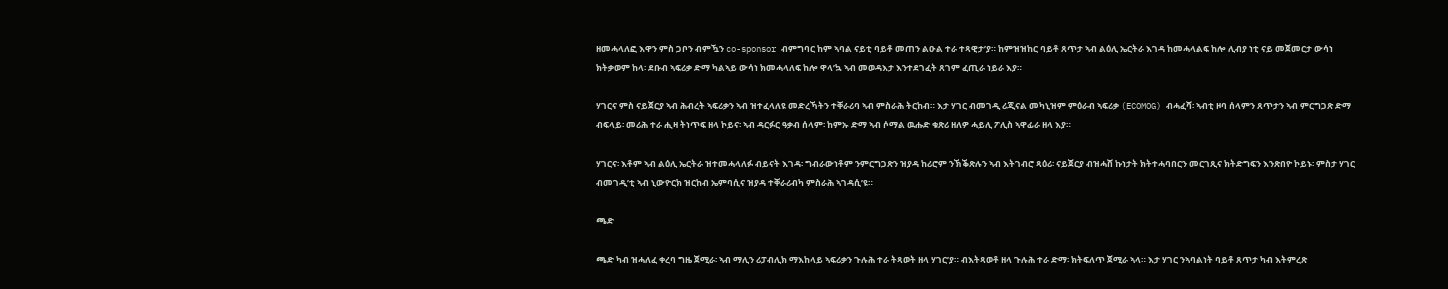ዘመሓላለፎ እዋን ምስ ጋቦን ብምዃን co-sponsor ብምግባር ከም ኣባል ናይቲ ባይቶ መጠን ልዑል ተራ ተጻዊታ’ያ። ከምዝዝከር ባይቶ ጸጥታ ኣብ ልዕሊ ኤርትራ እገዳ ከመሓላልፍ ከሎ ሊብያ ነቲ ናይ መጀመርታ ውሳነ ክትቃወም ከላ፡ ደቡብ ኣፍሪቃ ድማ ካልኣይ ውሳነ ክመሓላለፍ ከሎ ዋላ’ኳ ኣብ መወዳእታ እንተደገፈት ጸገም ፈጢራ ነይራ እያ።

ሃገርና ምስ ናይጀርያ ኣብ ሕብረት ኣፍሪቃን ኣብ ዝተፈላለዩ መድረኻትን ተቐራሪባ ኣብ ምስራሕ ትርከብ። እታ ሃገር ብመገዲ ሪጂናል መካኒዝም ምዕራብ ኣፍሪቃ (ECOMOG) ብሓፈሻ፡ ኣብቲ ዞባ ሰላምን ጸጥታን ኣብ ምርግጋጽ ድማ ብፍላይ፡ መሪሕ ተራ ሒዛ ትነጥፍ ዘላ ኮይና፡ ኣብ ዳርፉር ዓቃብ ሰላም፡ ከምኡ ድማ ኣብ ሶማል ዉሑድ ቁጽሪ ዘለዎ ሓይሊ ፖሊስ ኣዋፊራ ዘላ እያ።

ሃገርና፡ እቶም ኣብ ልዕሊ ኤርትራ ዝተመሓላለፉ ብይናት እገዳ፡ ግብራውነቶም ንምርግጋጽን ዝያዳ ከሪሮም ንኽቕጽሉን ኣብ እትገብሮ ጻዕሪ፡ ናይጀርያ ብዝሓሸ ኩነታት ክትተሓባበርን መርገጺና ክትድግፍን እንጽበዮ ኮይኑ፡ ምስታ ሃገር ብመገዲ’ቲ ኣብ ኒውዮርክ ዝርከብ ኤምባሲና ዝያዳ ተቐራሪብካ ምስራሕ ኣገዳሲ’ዩ።

ጫድ

ጫድ ካብ ዝሓለፈ ቀረባ ግዜ ጀሚራ፡ ኣብ ማሊን ሪፓብሊክ ማእከላይ ኣፍሪቃን ጉሉሕ ተራ ትጻወት ዘላ ሃገር’ያ። ብእትጻወቶ ዘላ ጉሉሕ ተራ ድማ፡ ክትፍለጥ ጀሚራ ኣላ። እታ ሃገር ንኣባልነት ባይቶ ጸጥታ ካብ እትምረጽ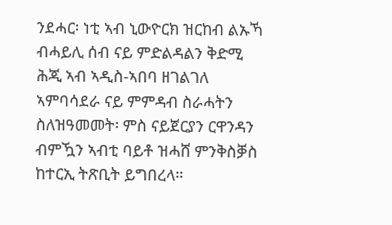ንደሓር፡ ነቲ ኣብ ኒውዮርክ ዝርከብ ልኡኻ ብሓይሊ ሰብ ናይ ምድልዳልን ቅድሚ ሕጂ ኣብ ኣዲስ-ኣበባ ዘገልገለ ኣምባሳደራ ናይ ምምዳብ ስራሓትን ስለዝዓመመት፡ ምስ ናይጀርያን ርዋንዳን ብምዃን ኣብቲ ባይቶ ዝሓሸ ምንቅስቓስ ከተርኢ ትጽቢት ይግበረላ።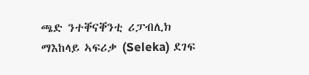ጫድ ንተቐናቐንቲ ሪፓብሊክ ማእከላይ ኣፍሪቃ (Seleka) ደገፍ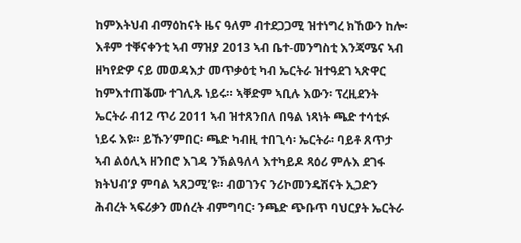ከምእትህብ ብማዕከናት ዜና ዓለም ብተደጋጋሚ ዝተነግረ ክኸውን ከሎ፡ እቶም ተቐናቀንቲ ኣብ ማዝያ 2013 ኣብ ቤተ-መንግስቲ እንጃሜና ኣብ ዘካየድዎ ናይ መወዳእታ መጥቃዕቲ ካብ ኤርትራ ዝተዓደገ ኣጽዋር ከምእተጠቕሙ ተገሊጹ ነይሩ። ኣቐድም ኣቢሉ እውን፡ ፕረዚደንት ኤርትራ ብ12 ጥሪ 2011 ኣብ ዝተጸንበለ በዓል ነጻነት ጫድ ተሳቲፉ ነይሩ እዩ። ይኹን’ምበር፡ ጫድ ካብዚ ተበጊሳ፡ ኤርትራ፡ ባይቶ ጸጥታ ኣብ ልዕሊኣ ዘንበሮ እገዳ ንኽልዓለላ እተካይዶ ጻዕሪ ምሉእ ደገፋ ክትህብ’ያ ምባል ኣጸጋሚ’ዩ። ብወገንና ንሪኮመንዴሽናት ኢጋድን ሕብረት ኣፍሪቃን መሰረት ብምግባር፡ ንጫድ ጭቡጥ ባህርያት ኤርትራ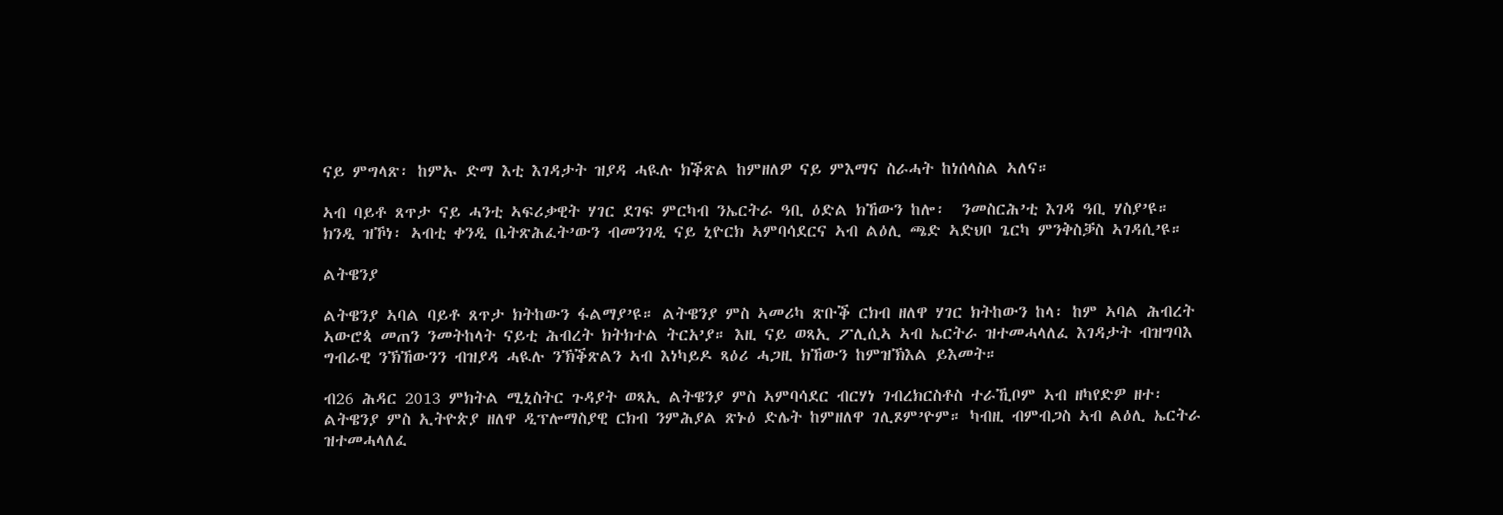ናይ ምግላጽ፡ ከምኡ ድማ እቲ እገዳታት ዝያዳ ሓዪሉ ክቕጽል ከምዘለዎ ናይ ምእማና ስራሓት ከነሰላስል ኣለና።

ኣብ ባይቶ ጸጥታ ናይ ሓንቲ ኣፍሪቃዊት ሃገር ደገፍ ምርካብ ንኤርትራ ዓቢ ዕድል ክኸውን ከሎ፡  ንመስርሕ’ቲ እገዳ ዓቢ ሃስያ’ዩ። ክንዲ ዝኾነ፡ ኣብቲ ቀንዲ ቤትጽሕፈት’ውን ብመንገዲ ናይ ኒዮርክ ኣምባሳደርና ኣብ ልዕሊ ጫድ ኣድህቦ ጌርካ ምንቅስቓስ ኣገዳሲ’ዩ።

ልትዌንያ

ልትዌንያ ኣባል ባይቶ ጸጥታ ክትከውን ፋልማያ’ዩ። ልትዌንያ ምስ ኣመሪካ ጽቡቕ ርክብ ዘለዋ ሃገር ክትከውን ከላ፡ ከም ኣባል ሕብረት ኣውሮጳ መጠን ንመትከላት ናይቲ ሕብረት ክትክተል ትርአ’ያ። እዚ ናይ ወጻኢ ፖሊሲኣ ኣብ ኤርትራ ዝተመሓላለፈ እገዳታት ብዝግባእ ግብራዊ ንኽኸውንን ብዝያዳ ሓዪሉ ንኽቕጽልን ኣብ እነካይዶ ጻዕሪ ሓጋዚ ክኸውን ከምዝኽእል ይእመት።

ብ26 ሕዳር 2013 ምክትል ሚኒስትር ጉዳያት ወጻኢ ልትዌንያ ምስ ኣምባሳደር ብርሃነ ገብረክርስቶስ ተራኺቦም ኣብ ዘካየድዎ ዘተ፡ ልትዌንያ ምስ ኢትዮጵያ ዘለዋ ዲፕሎማስያዊ ርክብ ንምሕያል ጽኑዕ ድሌት ከምዘለዋ ገሊጾም’ዮም። ካብዚ ብምብጋስ ኣብ ልዕሊ ኤርትራ ዝተመሓላለፈ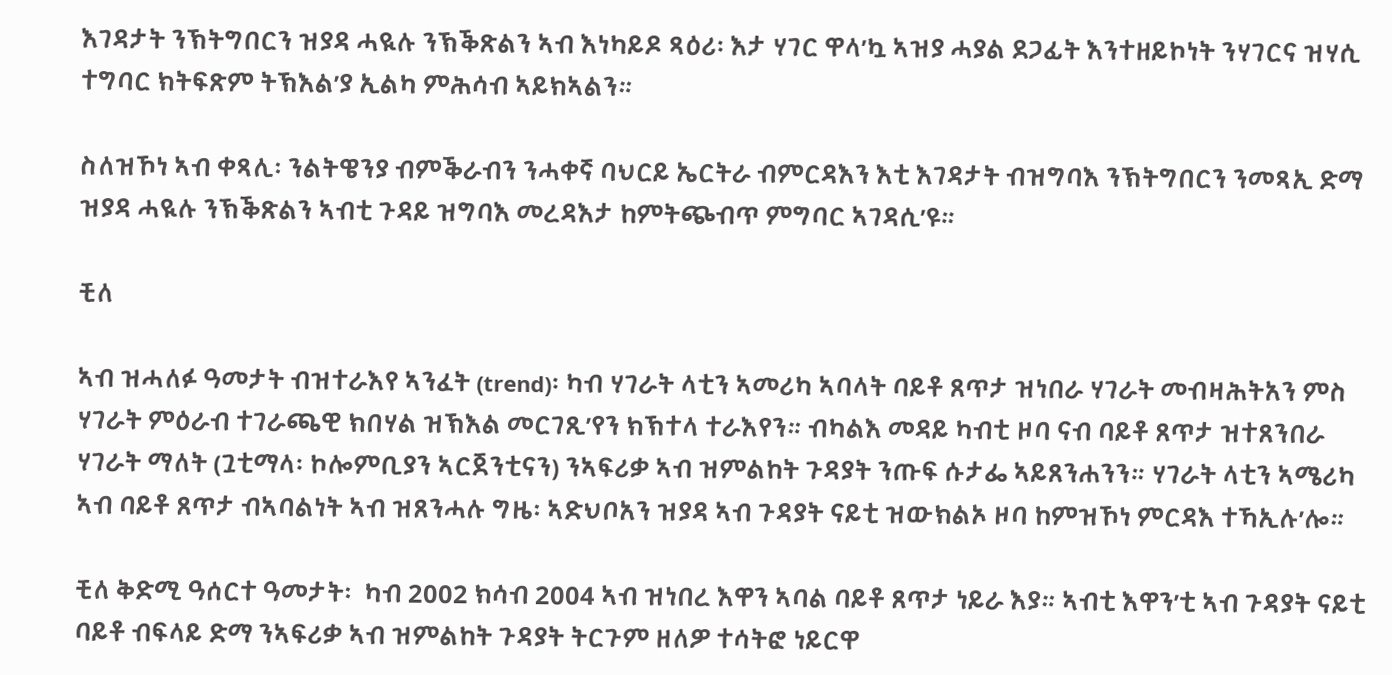እገዳታት ንኽትግበርን ዝያዳ ሓዪሉ ንኽቕጽልን ኣብ እነካይዶ ጻዕሪ፡ እታ ሃገር ዋላ’ኳ ኣዝያ ሓያል ደጋፊት እንተዘይኮነት ንሃገርና ዝሃሲ ተግባር ክትፍጽም ትኽእል’ያ ኢልካ ምሕሳብ ኣይክኣልን።

ስለዝኾነ ኣብ ቀጻሊ፡ ንልትዌንያ ብምቕራብን ንሓቀኛ ባህርይ ኤርትራ ብምርዳእን እቲ እገዳታት ብዝግባእ ንኽትግበርን ንመጻኢ ድማ ዝያዳ ሓዪሉ ንኽቕጽልን ኣብቲ ጉዳይ ዝግባእ መረዳእታ ከምትጭብጥ ምግባር ኣገዳሲ’ዩ።

ቺለ

ኣብ ዝሓለፉ ዓመታት ብዝተራእየ ኣንፈት (trend)፡ ካብ ሃገራት ላቲን ኣመሪካ ኣባላት ባይቶ ጸጥታ ዝነበራ ሃገራት መብዛሕትአን ምስ ሃገራት ምዕራብ ተገራጫዊ ክበሃል ዝኽእል መርገጺ’የን ክኽተላ ተራእየን። ብካልእ መዳይ ካብቲ ዞባ ናብ ባይቶ ጸጥታ ዝተጸንበራ ሃገራት ማለት (ጓቲማላ፡ ኮሎምቢያን ኣርጀንቲናን) ንኣፍሪቃ ኣብ ዝምልከት ጉዳያት ንጡፍ ሱታፌ ኣይጸንሐንን። ሃገራት ላቲን ኣሜሪካ ኣብ ባይቶ ጸጥታ ብኣባልነት ኣብ ዝጸንሓሉ ግዜ፡ ኣድህቦአን ዝያዳ ኣብ ጉዳያት ናይቲ ዝውክልኦ ዞባ ከምዝኾነ ምርዳእ ተኻኢሉ’ሎ።

ቺለ ቅድሚ ዓሰርተ ዓመታት፡  ካብ 2002 ክሳብ 2004 ኣብ ዝነበረ እዋን ኣባል ባይቶ ጸጥታ ነይራ እያ። ኣብቲ እዋን’ቲ ኣብ ጉዳያት ናይቲ ባይቶ ብፍላይ ድማ ንኣፍሪቃ ኣብ ዝምልከት ጉዳያት ትርጉም ዘለዎ ተሳትፎ ነይርዋ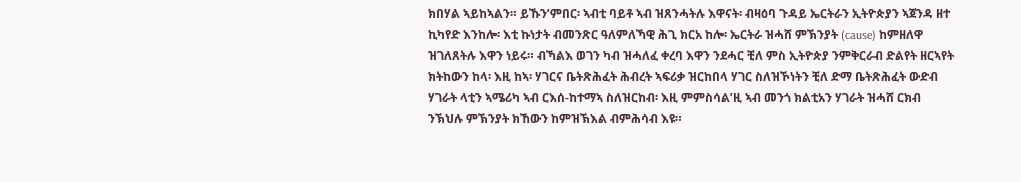ክበሃል ኣይከኣልን። ይኹን’ምበር፡ ኣብቲ ባይቶ ኣብ ዝጸንሓትሉ እዋናት፡ ብዛዕባ ጉዳይ ኤርትራን ኢትዮጵያን ኣጀንዳ ዘተ ኪካየድ እንከሎ፡ እቲ ኩነታት ብመንጽር ዓለምለኻዊ ሕጊ ክርአ ከሎ፡ ኤርትራ ዝሓሸ ምኽንያት (cause) ከምዘለዋ ዝገለጸትሉ እዋን ነይሩ። ብኻልእ ወገን ካብ ዝሓለፈ ቀረባ እዋን ንደሓር ቺለ ምስ ኢትዮጵያ ንምቅርራብ ድልየት ዘርኣየት ክትከውን ከላ፡ እዚ ከኣ፡ ሃገርና ቤትጽሕፈት ሕብረት ኣፍሪቃ ዝርከበላ ሃገር ስለዝኾነትን ቺለ ድማ ቤትጽሕፈት ውድብ ሃገራት ላቲን ኣሜሪካ ኣብ ርእሰ-ከተማኣ ስለዝርከብ፡ እዚ ምምስሳል’ዚ ኣብ መንጎ ክልቲአን ሃገራት ዝሓሸ ርክብ ንኽህሉ ምኽንያት ክኸውን ከምዝኽእል ብምሕሳብ እዩ።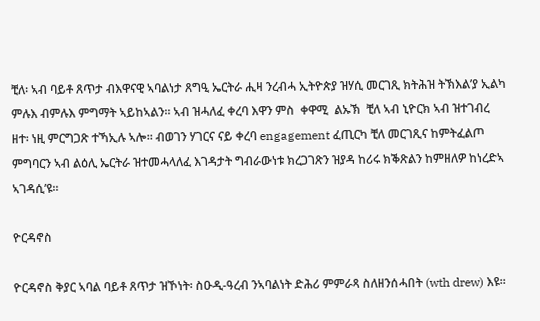ቺለ፡ ኣብ ባይቶ ጸጥታ ብእዋናዊ ኣባልነታ ጸግዒ ኤርትራ ሒዛ ንረብሓ ኢትዮጵያ ዝሃሲ መርገጺ ክትሕዝ ትኽእል’ያ ኢልካ ምሉእ ብምሉእ ምግማት ኣይከኣልን። ኣብ ዝሓለፈ ቀረባ እዋን ምስ  ቀዋሚ  ልኡኽ  ቺለ ኣብ ኒዮርክ ኣብ ዝተገብረ ዘተ፡ ነዚ ምርግጋጽ ተኻኢሉ ኣሎ። ብወገን ሃገርና ናይ ቀረባ engagement ፈጢርካ ቺለ መርገጺና ከምትፈልጦ ምግባርን ኣብ ልዕሊ ኤርትራ ዝተመሓላለፈ እገዳታት ግብራውነቱ ክረጋገጽን ዝያዳ ከሪሩ ክቕጽልን ከምዘለዎ ከነረድኣ ኣገዳሲ’ዩ።

ዮርዳኖስ

ዮርዳኖስ ቅያር ኣባል ባይቶ ጸጥታ ዝኾነት፡ ስዑዲ-ዓረብ ንኣባልነት ድሕሪ ምምራጻ ስለዘንሰሓበት (wth drew) እዩ።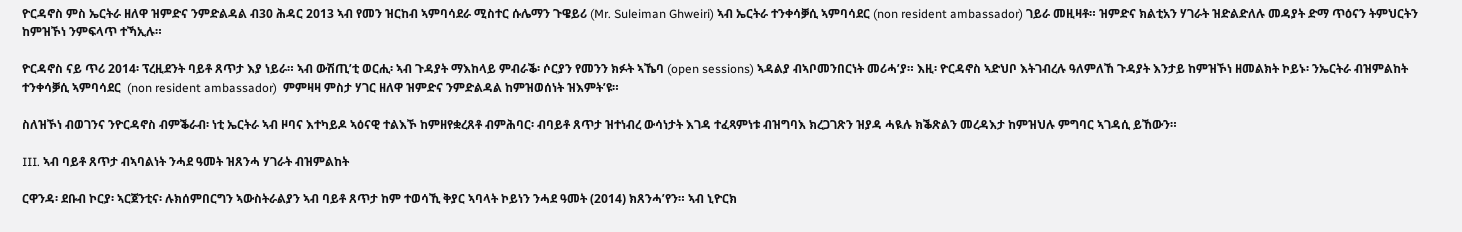ዮርዳኖስ ምስ ኤርትራ ዘለዋ ዝምድና ንምድልዳል ብ30 ሕዳር 2013 ኣብ የመን ዝርከብ ኣምባሳደራ ሚስተር ሱሌማን ጉዌይሪ (Mr. Suleiman Ghweiri) ኣብ ኤርትራ ተንቀሳቓሲ ኣምባሳደር (non resident ambassador) ገይራ መዚዛቶ። ዝምድና ክልቲአን ሃገራት ዝድልድለሉ መዳያት ድማ ጥዕናን ትምህርትን ከምዝኾነ ንምፍላጥ ተኻኢሉ።

ዮርዳኖስ ናይ ጥሪ 2014፡ ፕረዚደንት ባይቶ ጸጥታ እያ ነይራ። ኣብ ውሽጢ’ቲ ወርሒ፡ ኣብ ጉዳያት ማእከላይ ምብራቕ፡ ሶርያን የመንን ክፉት ኣኼባ (open sessions) ኣዳልያ ብኣቦመንበርነት መሪሓ’ያ። እዚ፡ ዮርዳኖስ ኣድህቦ እትገብረሉ ዓለምለኸ ጉዳያት እንታይ ከምዝኾነ ዘመልክት ኮይኑ፡ ንኤርትራ ብዝምልከት ተንቀሳቓሲ ኣምባሳደር  (non resident ambassador)  ምምዛዛ ምስታ ሃገር ዘለዋ ዝምድና ንምድልዳል ከምዝወሰነት ዝእምት’ዩ።

ስለዝኾነ ብወገንና ንዮርዳኖስ ብምቕራብ፡ ነቲ ኤርትራ ኣብ ዞባና እተካይዶ ኣዕናዊ ተልእኾ ከምዘየቋረጸቶ ብምሕባር፡ ብባይቶ ጸጥታ ዝተነብረ ውሳነታት እገዳ ተፈጻምነቱ ብዝግባእ ክረጋገጽን ዝያዳ ሓዪሉ ክቕጽልን መረዳእታ ከምዝህሉ ምግባር ኣገዳሲ ይኸውን።

III. ኣብ ባይቶ ጸጥታ ብኣባልነት ንሓደ ዓመት ዝጸንሓ ሃገራት ብዝምልከት

ርዋንዳ፡ ደቡብ ኮርያ፡ ኣርጀንቲና፡ ሉክሰምበርግን ኣውስትራልያን ኣብ ባይቶ ጸጥታ ከም ተወሳኺ ቅያር ኣባላት ኮይነን ንሓደ ዓመት (2014) ክጸንሓ’የን። ኣብ ኒዮርክ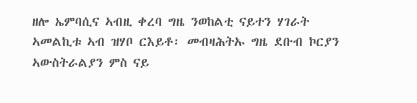ዘሎ ኤምባሲና ኣብዚ ቀረባ ግዜ ንወከልቲ ናይተን ሃገራት ኣመልኪቱ ኣብ ዝሃቦ ርእይቶ፡ መብዛሕትኡ ግዜ ደቡብ ኮርያን ኣውስትራልያን ምስ ናይ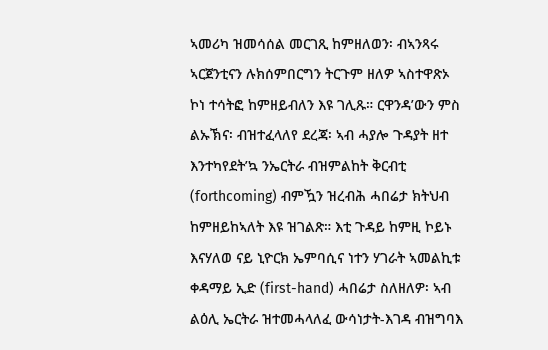ኣመሪካ ዝመሳሰል መርገጺ ከምዘለወን፡ ብኣንጻሩ ኣርጀንቲናን ሉክሰምበርግን ትርጉም ዘለዎ ኣስተዋጽኦ ኮነ ተሳትፎ ከምዘይብለን እዩ ገሊጹ። ርዋንዳ’ውን ምስ ልኡኽና፡ ብዝተፈላለየ ደረጃ፡ ኣብ ሓያሎ ጉዳያት ዘተ እንተካየደት’ኳ ንኤርትራ ብዝምልከት ቅርብቲ (forthcoming) ብምዃን ዝረብሕ ሓበሬታ ክትህብ ከምዘይከኣለት እዩ ዝገልጽ። እቲ ጉዳይ ከምዚ ኮይኑ እናሃለወ ናይ ኒዮርክ ኤምባሲና ነተን ሃገራት ኣመልኪቱ ቀዳማይ ኢድ (first-hand) ሓበሬታ ስለዘለዎ፡ ኣብ ልዕሊ ኤርትራ ዝተመሓላለፈ ውሳነታት-እገዳ ብዝግባእ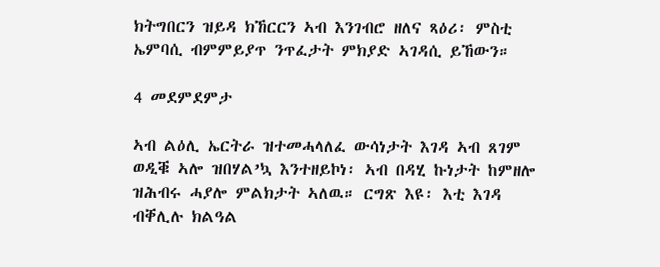ክትግበርን ዝይዳ ክኸርርን ኣብ እንገብሮ ዘለና ጻዕሪ፡ ምስቲ ኤምባሲ ብምምይያጥ ንጥፈታት ምክያድ ኣገዳሲ ይኸውን።

4 መደምደምታ

ኣብ ልዕሊ ኤርትራ ዝተመሓላለፈ ውሳነታት እገዳ ኣብ ጸገም ወዲቑ ኣሎ ዝበሃል’ኳ እንተዘይኮነ፡ ኣብ በዳሂ ኩነታት ከምዘሎ ዝሕብሩ ሓያሎ ምልክታት ኣለዉ። ርግጽ እዩ፡ እቲ እገዳ ብቐሊሉ ክልዓል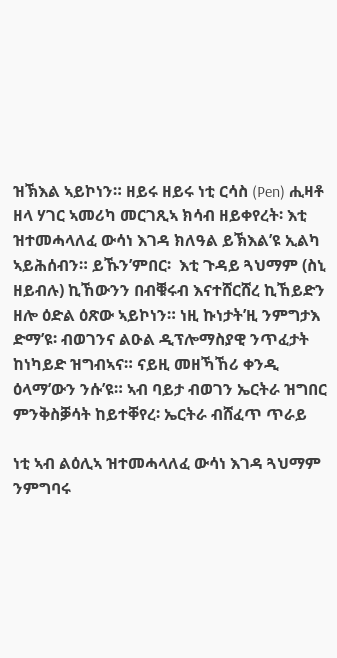ዝኽእል ኣይኮነን። ዘይሩ ዘይሩ ነቲ ርሳስ (Pen) ሒዛቶ ዘላ ሃገር ኣመሪካ መርገጺኣ ክሳብ ዘይቀየረት፡ እቲ ዝተመሓላለፈ ውሳነ እገዳ ክለዓል ይኽእል’ዩ ኢልካ ኣይሕሰብን። ይኹን’ምበር፡  እቲ ጉዳይ ጓህማም (ስኒ ዘይብሉ) ኪኸውንን በብቑሩብ እናተሸርሸረ ኪኸይድን ዘሎ ዕድል ዕጽው ኣይኮነን። ነዚ ኩነታት’ዚ ንምግታእ ድማ’ዩ፡ ብወገንና ልዑል ዲፕሎማስያዊ ንጥፈታት ከነካይድ ዝግብኣና። ናይዚ መዘኻኸሪ ቀንዲ ዕላማ’ውን ንሱ’ዩ። ኣብ ባይታ ብወገን ኤርትራ ዝግበር  ምንቅስቓሳት ከይተቐየረ፡ ኤርትራ ብሸፈጥ ጥራይ

ነቲ ኣብ ልዕሊኣ ዝተመሓላለፈ ውሳነ እገዳ ጓህማም ንምግባሩ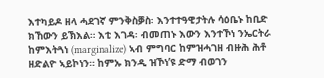እተካይዶ ዘላ ሓደገኛ ምንቅስቓስ፡ እንተተዓዊታትሉ ሳዕቤኑ ከቢድ ክኸውን ይኽእል። እቲ እገዳ፡ ብመጠኑ እውን እንተኾነ ንኤርትራ ከምእትጓነ (marginalize) ኣብ ምግባር ከምዝሓገዘ ብዙሕ ሕቶ ዘድልዮ ኣይኮነን። ከምኡ ክንዲ ዝኾነ’ዩ ድማ ብወገን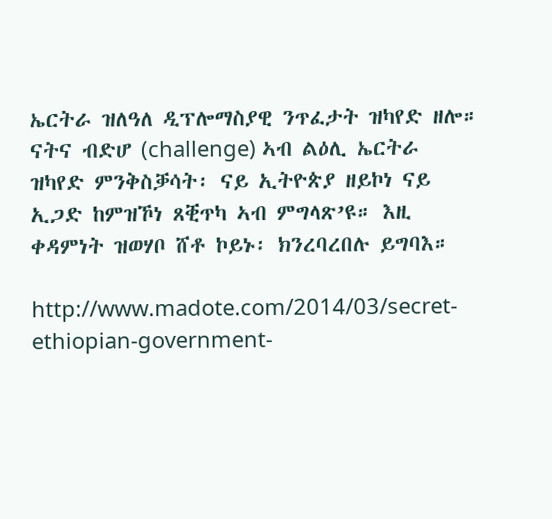ኤርትራ ዝለዓለ ዲፕሎማስያዊ ንጥፈታት ዝካየድ ዘሎ። ናትና ብድሆ (challenge) ኣብ ልዕሊ ኤርትራ ዝካየድ ምንቅስቓሳት፡ ናይ ኢትዮጵያ ዘይኮነ ናይ ኢጋድ ከምዝኾነ ጸቒጥካ ኣብ ምግላጽ’ዩ። እዚ ቀዳምነት ዝወሃቦ ሸቶ ኮይኑ፡ ክንረባረበሉ ይግባእ።

http://www.madote.com/2014/03/secret-ethiopian-government-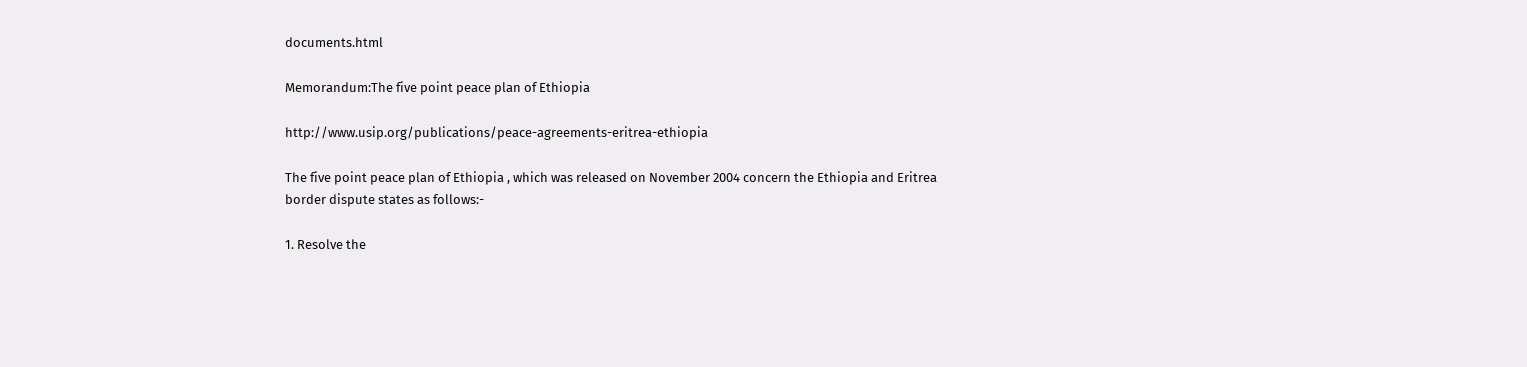documents.html

Memorandum:The five point peace plan of Ethiopia

http://www.usip.org/publications/peace-agreements-eritrea-ethiopia

The five point peace plan of Ethiopia , which was released on November 2004 concern the Ethiopia and Eritrea border dispute states as follows:-

1. Resolve the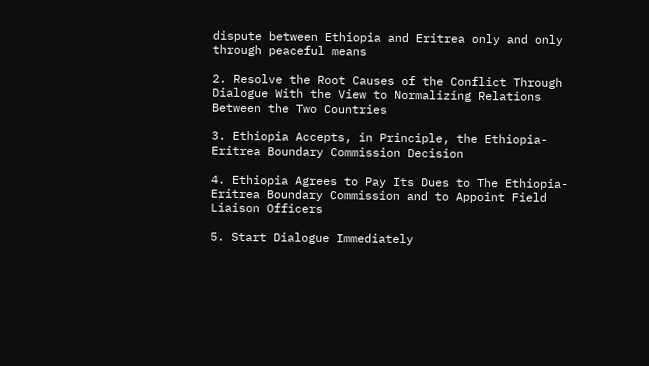dispute between Ethiopia and Eritrea only and only through peaceful means

2. Resolve the Root Causes of the Conflict Through Dialogue With the View to Normalizing Relations Between the Two Countries

3. Ethiopia Accepts, in Principle, the Ethiopia-Eritrea Boundary Commission Decision

4. Ethiopia Agrees to Pay Its Dues to The Ethiopia-Eritrea Boundary Commission and to Appoint Field Liaison Officers

5. Start Dialogue Immediately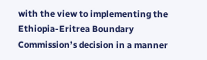with the view to implementing the Ethiopia-Eritrea Boundary Commission’s decision in a manner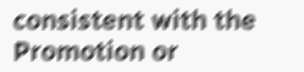consistent with the Promotion or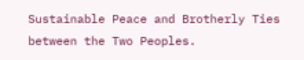Sustainable Peace and Brotherly Ties between the Two Peoples.